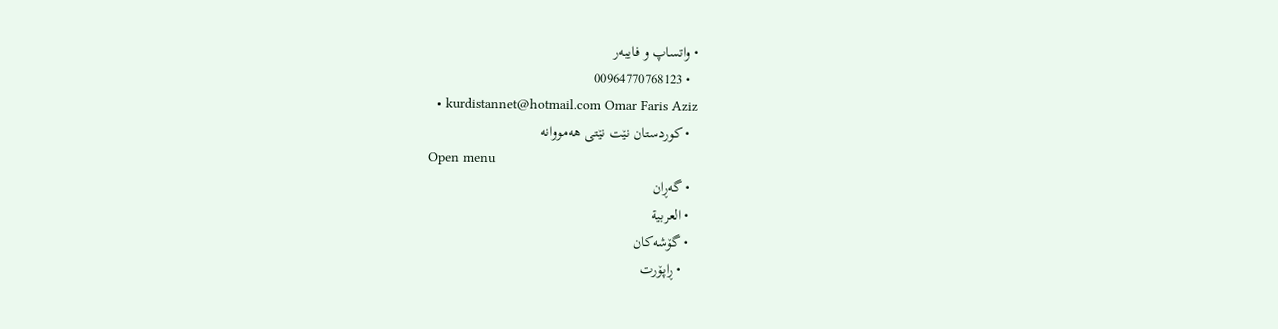• واتساپ و فایبەر
  • 00964770768123
  • kurdistannet@hotmail.com Omar Faris Aziz
  • کوردستان نێت نێتی هەمووانە
Open menu
  • گەڕان
  • العربیة
  • گۆشه‌کان
    • ڕاپۆرت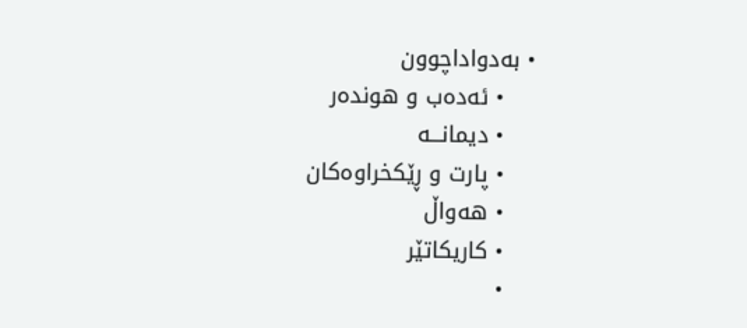• به‌دواداچوون
    • ئه‌ده‌ب و هونده‌ر
    • دیمانـــه‌
    • پارت و ڕێکخراوه‌کان
    • هه‌واڵ
    • کاریکاتێر
    •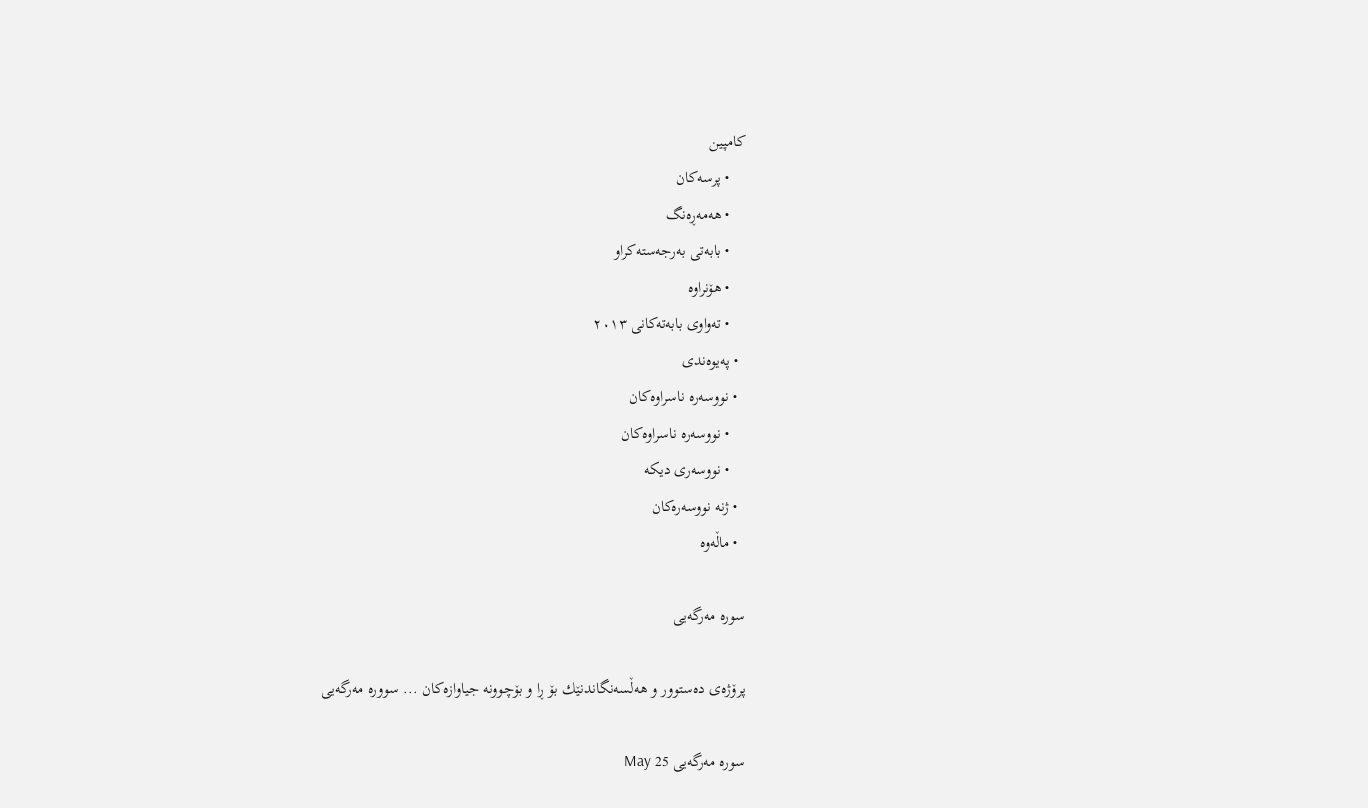کامپین
    • پرسه‌کان
    • هه‌مه‌ڕه‌نگ
    • بابه‌تی به‌رجه‌سته‌کراو
    • هۆنراوە
    • تەواوی بابەتەکانی ٢٠١٣
  • په‌یوه‌ندی
  • نووسه‌ره‌ ناسراوه‌کان
    • نووسه‌ره‌ ناسراوه‌کان
    • نووسه‌ری دیکه‌
  • ژنە نووسەرەکان
  • ماڵەوە

سوره‌ مه‌رگه‌یی

پرۆژه‌ی ده‌ستوور و هه‌ڵسه‌نگاندنێك بۆ ڕا و بۆچوونه‌ جیاوازه‌كان ... سووره‌ مه‌رگه‌یی

سوره‌ مه‌رگه‌یی 25 May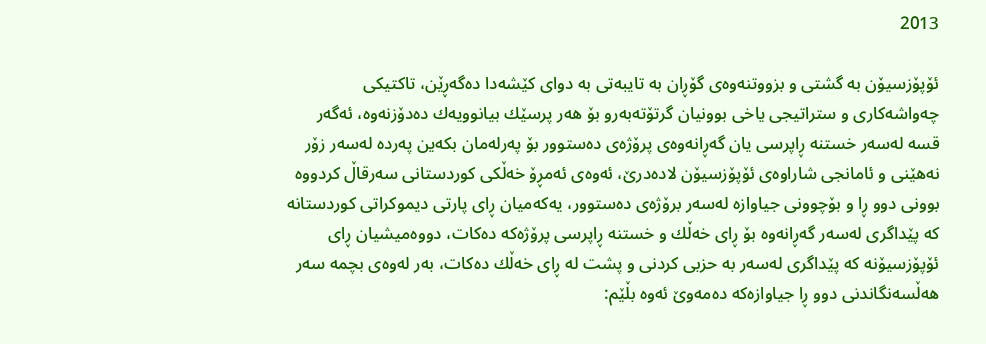2013

ئۆپۆزسیۆن به‌ گشتی و بزووتنه‌وه‌ی گۆڕان به‌ تایبه‌تی به‌ دوای كێشه‌دا ده‌گه‌ڕێن، تاكتیكی چه‌واشه‌كاری و ستراتیجی یاخی بوونیان گرتۆته‌به‌رو بۆ هه‌ر پرسێك بیانوویه‌ك ده‌دۆزنه‌وه‌، ئه‌گه‌ر قسه‌ له‌سه‌ر خستنه‌ ڕاپرسی یان گه‌ڕانه‌وه‌ی پرۆژه‌ی ده‌ستوور بۆ په‌رله‌مان بكه‌ین په‌رده‌ له‌سه‌ر زۆر نه‌هێنی و ئامانجی شاراوه‌ی ئۆپۆزسیۆن لاده‌درێ، ئه‌وه‌ی ئه‌مڕۆ خه‌ڵكی كوردستانی سه‌رقاڵ كردووه‌ بوونی دوو ڕا و بۆچوونی جیاوازه‌ له‌سه‌ر برۆژه‌ی ده‌ستوور، یه‌كه‌میان ڕای پارتی دیموكراتی كوردستانه‌ كه‌ پێداگری له‌سه‌ر گه‌ڕانه‌وه‌ بۆ ڕای خه‌ڵك و خستنه‌ ڕاپرسی پرۆژه‌كه‌ ده‌كات، دووه‌میشیان ڕای ئۆپۆزسیۆنه‌ كه‌ پێداگری له‌سه‌ر به‌ حزبی كردنی و پشت له‌ ڕای خه‌ڵك ده‌كات، به‌ر له‌وه‌ی بچمه‌ سه‌ر هه‌ڵسه‌نگاندنی دوو ڕا جیاوازه‌كه‌ ده‌مه‌وێ ئه‌وه‌ بڵێم: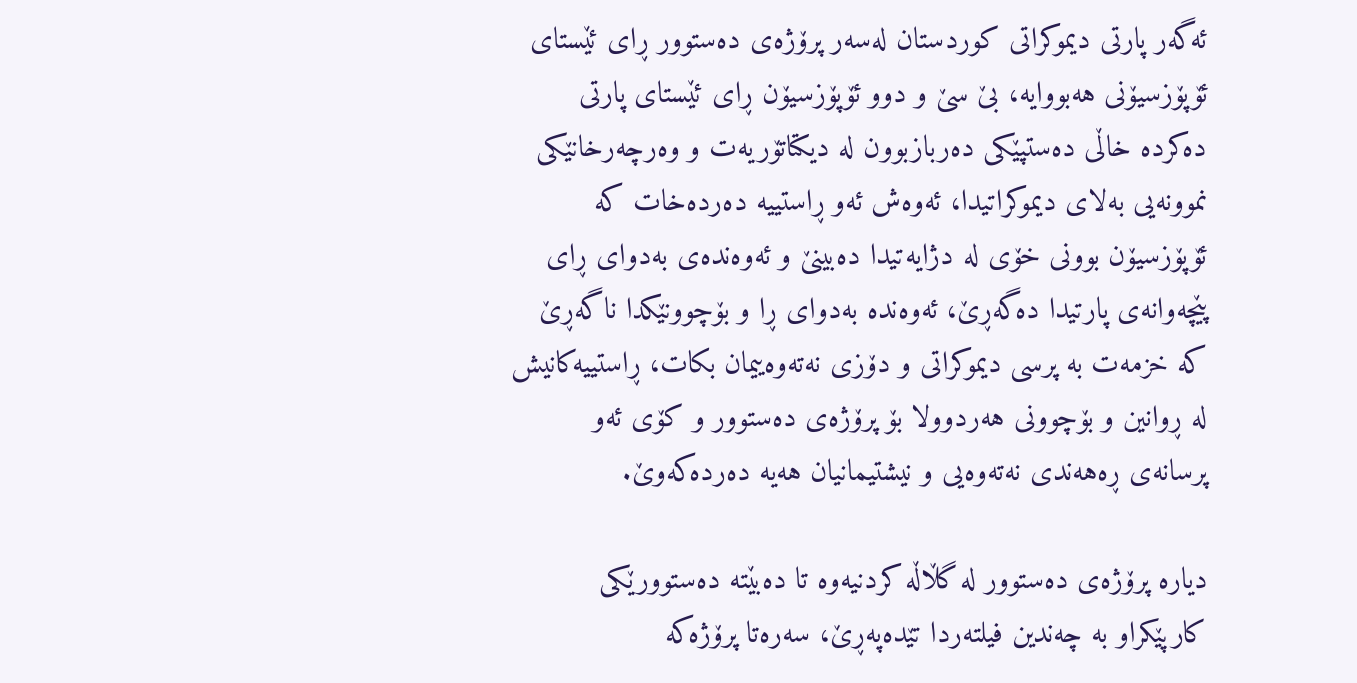ئه‌گه‌ر پارتی دیموكراتی كوردستان له‌سه‌ر پرۆژه‌ی ده‌ستوور ڕای ئێستای ئۆپۆزسیۆنی هه‌بووایه‌، بێ سێ و دوو ئۆپۆزسیۆن ڕای ئێستای پارتی ده‌كرده‌ خاڵی ده‌ستپێكی ده‌ربازبوون له‌ دیكتاتۆریه‌ت و وه‌رچه‌رخانێكی نموونه‌یی به‌لای دیموكراتیدا، ئه‌وه‌ش ئه‌و ڕاستییه‌ ده‌رده‌خات كه‌ ئۆپۆزسیۆن بوونی خۆی له‌ دژایه‌تیدا ده‌بینێ و ئه‌وه‌نده‌ی به‌دوای ڕای پێچه‌وانه‌ی پارتیدا ده‌گه‌ڕێ، ئه‌وه‌نده‌ به‌دوای ڕا و بۆچوونێكدا ناگه‌ڕێ كه‌ خزمه‌ت به‌ پرسی دیموكراتی و دۆزی نه‌ته‌وه‌ییمان بكات، ڕاستییه‌كانیش له‌ ڕوانین و بۆچوونی هه‌ردوولا بۆ پرۆژه‌ی ده‌ستوور و كۆی ئه‌و پرسانه‌ی ڕه‌هه‌ندی نه‌ته‌وه‌یی و نیشتیمانیان هه‌یه‌ ده‌رده‌كه‌وێ.

دیاره‌ پرۆژه‌ی ده‌ستوور له‌ گڵاڵه‌ كردنیه‌وه‌ تا ده‌بێته‌ ده‌ستوورێكی كارپێكراو به‌ چه‌ندین فیلته‌ردا تێده‌په‌ڕێ، سه‌ره‌تا پرۆژه‌كه‌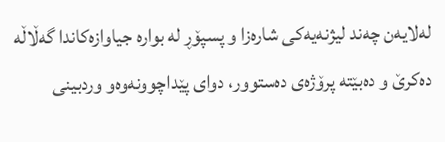له‌لایه‌ن چه‌ند لیژنه‌یه‌كی شاره‌زا و پسپۆڕ له‌ بواره‌ جیاوازه‌كاندا گه‌ڵاڵه‌ ده‌كرێ و ده‌بێته‌ پرۆژه‌ی ده‌ستوور، دوای پێداچوونه‌وه‌و وردبینی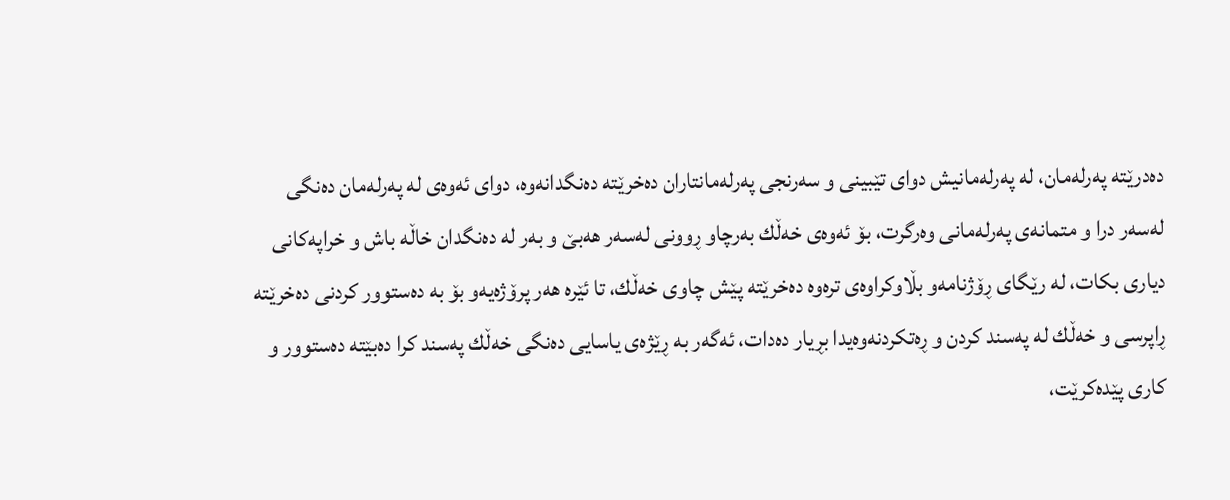ده‌درێته‌ په‌رله‌مان، له‌ په‌رله‌مانیش دوای تێبینی و سه‌رنجی په‌رله‌مانتاران ده‌خرێته‌ ده‌نگدانه‌وه‌، دوای ئه‌وه‌ی له‌ په‌رله‌مان ده‌نگی له‌سه‌ر درا و متمانه‌ی په‌رله‌مانی وه‌رگرت، بۆ ئه‌وه‌ی خه‌ڵك به‌رچاو ڕوونی له‌سه‌ر هه‌بێ و به‌ر له‌ ده‌نگدان خاڵه‌ باش و خراپه‌كانی دیاری بكات، له‌ رێگای ڕۆژنامه‌و بڵاوكراوه‌ی تره‌وه‌ ده‌خرێته‌ پێش چاوی خه‌ڵك، تا ئێره‌ هه‌ر پرۆژه‌یه‌و بۆ به‌ ده‌ستوور كردنی ده‌خرێته‌ ڕاپرسی و خه‌ڵك له‌ په‌سند كردن و ڕه‌تكردنه‌وه‌یدا بڕیار ده‌دات، ئه‌گه‌ر به‌ ڕێژه‌ی یاسایی ده‌نگی خه‌ڵك په‌سند كرا ده‌بێته‌ ده‌ستوور و كاری پێده‌كرێت،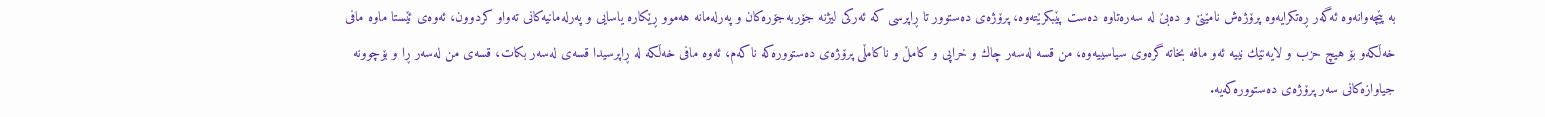به‌ پێچه‌وانه‌وه‌ ئه‌گه‌ر ڕه‌تكرایه‌وه‌ پرۆژه‌ش نامێنێ و ده‌بێ له‌ سه‌ره‌تاوه‌ ده‌ست پێبكرێته‌وه‌، پرۆژه‌ی ده‌ستوور تا ڕاپرسی كه‌ ئه‌ركی لیژنه‌ جۆربه‌جۆره‌كان و په‌رله‌مانه‌ هه‌موو ڕێكاره‌ یاسایی و په‌رله‌مانیه‌كانی ته‌واو كردوون، ئه‌وه‌ی ئێستا ماوه‌ مافی خه‌ڵكه‌و بۆ هیچ حزب و لایه‌نێك نییه‌ ئه‌و مافه‌ بخاته‌ گره‌وی سیاسییه‌وه‌، من قسه‌ له‌سه‌ر چاك و خراپی و كامڵ و ناكامڵی پرۆژه‌ی ده‌ستووره‌كه‌ ناكه‌م، ئه‌وه‌ مافی خه‌ڵكه‌ له‌ ڕاپرسیدا قسه‌ی له‌سه‌ر بكات، قسه‌ی من له‌سه‌ر ڕا و بۆچوونه‌ جیاوازه‌كانی سه‌ر پرۆژه‌ی ده‌ستووره‌كه‌یه‌.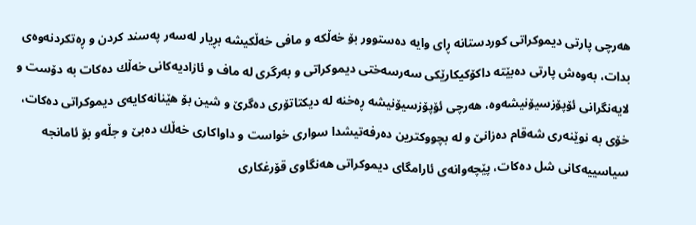هه‌رچی پارتی دیموكراتی كوردستانه‌ ڕای وایه‌ ده‌ستوور بۆ خه‌ڵكه‌ و مافی خه‌ڵكیشه‌ بڕیار له‌سه‌ر په‌سند كردن و ڕه‌تكردنه‌وه‌ی بدات، به‌وه‌ش پارتی ده‌بێته‌ داكۆكیكارێكی سه‌رسه‌ختی دیموكراتی و به‌رگری له‌ ماف و ئازادیه‌كانی خه‌ڵك ده‌كات به‌ دۆست و لایه‌نگرانی ئۆپۆزسیۆنیشه‌وه‌، هه‌رچی ئۆپۆزسیۆنیشه‌ ڕه‌خنه‌ له‌ دیكتاتۆری ده‌گرێ و شین بۆ هێنانه‌كایه‌ی دیموكراتی ده‌كات، خۆی به‌ نوێنه‌ری شه‌قام ده‌زانێ و له‌ بچووكترین ده‌رفه‌تیشدا سواری خواست و داواكاری خه‌ڵك ده‌بێ و جڵه‌و بۆ ئامانجه‌ سیاسییه‌كانی شل ده‌كات، پێچه‌وانه‌ی ئارامگای دیموكراتی هه‌نگاوی قۆرغكاری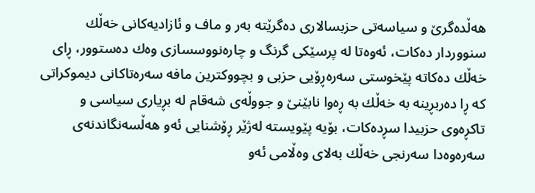هه‌ڵده‌گرێ و سیاسه‌تی حزبسالاری ده‌گرێته‌ به‌ر و ماف و ئازادیه‌كانی خه‌ڵك سنووردار ده‌كات، ئه‌وه‌تا له‌ پرسێكی گرنگ و چاره‌نووسسازی وه‌ك ده‌ستوور، ڕای خه‌ڵك ده‌كاته‌ پێخوستی سه‌ره‌ڕۆیی حزبی و بچووكترین مافه‌ سه‌ره‌تاكانی دیموكراتی كه‌ ڕا ده‌ربڕینه‌ به‌ خه‌ڵك به‌ ڕه‌وا نابێنێ و جووڵه‌ی شه‌قام له‌ بڕیاری سیاسی و تاكڕه‌وی حزبیدا سڕده‌كات، بۆیه‌ پێویسته‌ له‌ژێر ڕۆشنایی ئه‌و هه‌ڵسه‌نگاندنه‌ی سه‌ره‌وه‌دا سه‌رنجی خه‌ڵك به‌لای وه‌ڵامی ئه‌و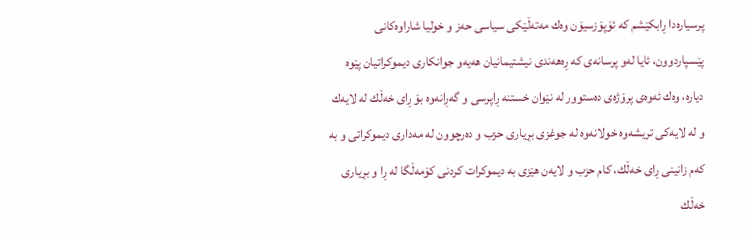پرسیاره‌دا ڕابكێشم كه‌ ئۆپۆزسیۆن وه‌ك مه‌ته‌ڵێكی سیاسی حه‌ز و خولیا شاراوه‌كانی پێسپاردوون، ئایا له‌و پرسانه‌ی كه‌ ڕه‌هه‌ندی نیشتیمانیان هه‌یه‌و جوانكاری دیموكراتیان پێوه‌ دیاره‌، وه‌ك ئه‌وه‌ی پرۆژه‌ی ده‌ستوور له‌ نێوان خستنه‌ ڕاپرسی و گه‌ڕانه‌وه‌ بۆ ڕای خه‌ڵك له‌ لایه‌ك و له‌ لایه‌كی تریشه‌وه‌ خولانه‌وه‌ له‌ جوغزی بڕیاری حزب و ده‌رچوون له‌ مه‌داری دیموكراتی و به‌ كه‌م زانینی ڕای خه‌ڵك، كام حزب و لایه‌ن هێزی به‌ دیموكرات كردنی كۆمه‌ڵگا له‌ ڕا و بڕیاری خه‌ڵك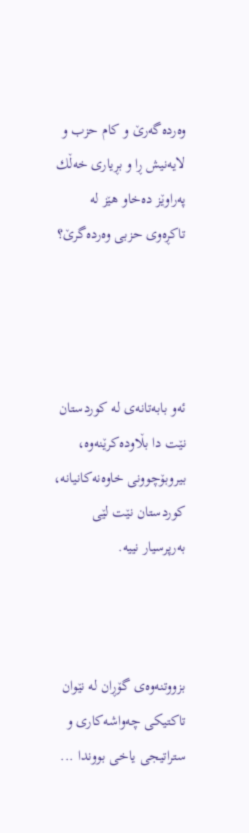وه‌رده‌گه‌رێ و كام حزب و لایه‌نیش ڕا و بڕیاری خه‌ڵك په‌راوێز ده‌خاو هێز له‌ تاكڕه‌وی حزبی وه‌رده‌گرێ؟




ئه‌و بابه‌تانه‌ی له‌ کوردستان نێت دا بڵاوده‌کرێنه‌وه‌، بیروبۆچوونی خاوه‌نه‌کانیانه‌، کوردستان نێت لێی به‌رپرسیار نییه‌.



بزووتنه‌وه‌ی گۆڕان له‌ نێوان تاكتیكی چه‌واشه‌كاری و ستراتیجی یاخی بووندا ...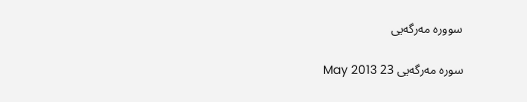سووره‌ مه‌رگه‌یی

سوره‌ مه‌رگه‌یی 23 May 2013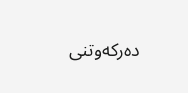ده‌ركه‌وتنی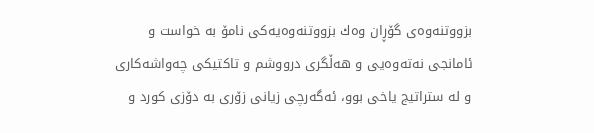بزووتنه‌وه‌ی گۆڕان وه‌ك بزووتنه‌وه‌یه‌كی نامۆ به‌ خواست و ئامانجی نه‌ته‌وه‌یی و هه‌ڵگری درووشم و تاكتیكی چه‌واشه‌كاری و له‌ ستراتیج یاخی بوو، ئه‌گه‌رچی زیانی زۆری به‌ دۆزی كورد و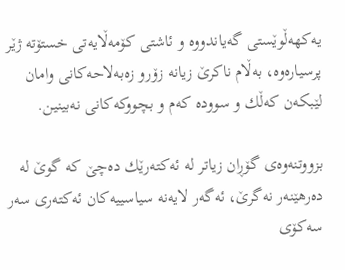یه‌كهه‌ڵوێستی گه‌یاندووه‌ و ئاشتی كۆمه‌ڵایه‌تی خستۆته‌ ژێر پرسیاره‌وه‌، به‌ڵام ناكرێ زیانه‌ زۆرو زه‌به‌لاحه‌كانی وامان لێبكه‌ن كه‌ڵك و سووده‌ كه‌م و بچووكه‌كانی نه‌بینین.

بزووتنه‌وه‌ی گۆڕان زیاتر له‌ ئه‌كته‌رێك ده‌چێ كه‌ گوێ له‌ ده‌رهێنه‌ر نه‌گرێ، ئه‌گه‌ر لایه‌نه‌ سیاسییه‌كان ئه‌كته‌ری سه‌ر سه‌كۆی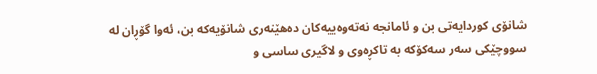شانۆی كوردایه‌تی بن و ئامانجه‌ نه‌ته‌وه‌ییه‌كان ده‌هێنه‌ری شانۆیه‌كه‌ بن، ئه‌وا گۆڕان له‌ سووچێكی سه‌ر سه‌كۆكه‌ به‌ تاكڕه‌وی و لاگیری ساسی و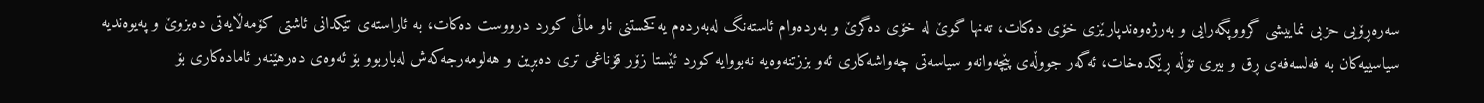سه‌ره‌ڕۆیی حزبی نماییشی گرووپگه‌رایی و به‌رژه‌وه‌ندپارێزی خۆی ده‌كات، ته‌نها گوێ له‌ خۆی ده‌گرێ و به‌رده‌وام ئاسته‌نگ له‌به‌رده‌م یه‌كخستنی ناو ماڵی كورد درووست ده‌كات، به‌ ئاراسته‌ی تێكدانی ئاشتی كۆمه‌ڵایه‌تی ده‌بزوێ و په‌یوه‌ندیه‌ سیاسییه‌كان به‌ فه‌لسه‌فه‌ی ڕق و بیری تۆڵه‌ ڕێكده‌خات، ئه‌گه‌ر جووڵه‌ی پێچه‌وانه‌و سیاسه‌تی چه‌واشه‌كاری ئه‌و بززتنه‌وه‌یه‌ نه‌بووایه‌ كورد ئێستا زۆر قۆناغی تری ده‌بڕین و هه‌لومه‌رجه‌كه‌ش له‌باربوو بۆ ئه‌وه‌ی ده‌رهێنه‌ر ئاماده‌كاری بۆ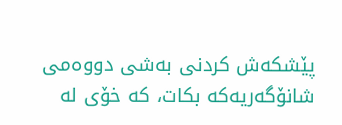پێشكه‌ش كردنی به‌شی دووه‌می شانۆگه‌ریه‌كه‌ بكات، كه‌ خۆی له‌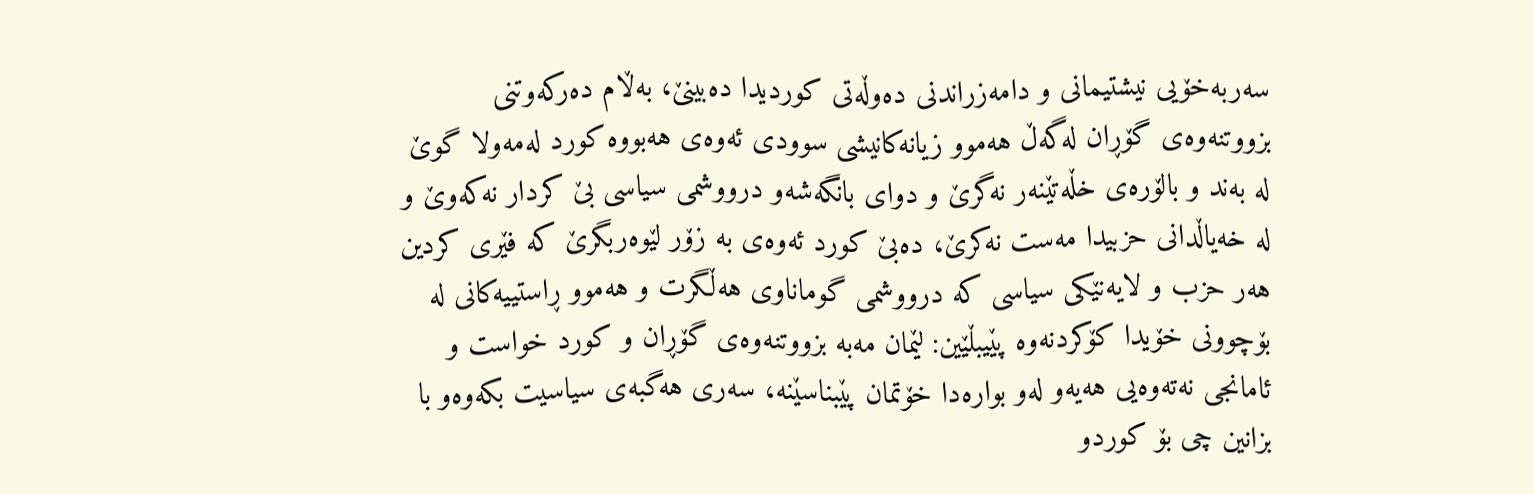سه‌ربه‌خۆیی نیشتیمانی و دامه‌زراندنی ده‌وڵه‌تی كوردیدا ده‌بینێ، به‌ڵام ده‌ركه‌وتنی بزووتنه‌وه‌ی گۆڕان له‌گه‌ڵ هه‌موو زیانه‌كانیشی سوودی ئه‌وه‌ی هه‌بووه‌ كورد له‌مه‌ولا گوێ له‌ به‌ند و بالۆره‌ی خڵه‌تێنه‌ر نه‌گرێ و دوای بانگه‌شه‌و درووشمی سیاسی بێ كردار نه‌كه‌وێ و له‌ خه‌یاڵدانی حزبیدا مه‌ست نه‌كرێ، ده‌بێ كورد ئه‌وه‌ی به‌ زۆر لێوه‌ربگرێ كه‌ فێری كردین هه‌ر حزب و لایه‌نێكی سیاسی كه‌ درووشمی گوماناوی هه‌ڵگرت و هه‌موو ڕاستییه‌كانی له‌ بۆچوونی خۆیدا كۆكردنه‌وه‌ پێیبڵێین: لێمان مه‌به‌ بزووتنه‌وه‌ی گۆڕان و كورد خواست و ئامانجی نه‌ته‌وه‌یی هه‌یه‌و له‌و بواره‌دا خۆتمان پێبناسێنه‌، سه‌ری هه‌گبه‌ی سیاسیت بكه‌وه‌و با بزانین چی بۆ كوردو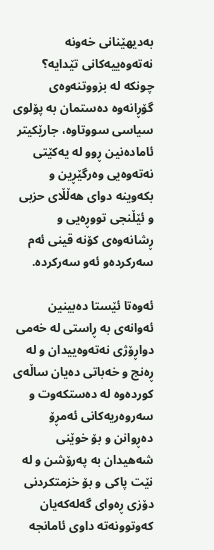به‌دیهێنانی خه‌ونه‌ نه‌ته‌وه‌ییه‌كانی تێدایه‌؟ چونكه‌ له‌ بزووتنه‌وه‌ی گۆڕانه‌وه‌ ده‌ستمان به‌ پۆلوی سیاسی سووتاوه‌، جارێكیتر ئاماده‌نین ڕوو له‌ یه‌كێتی نه‌ته‌وه‌یی وه‌رگێڕین و بكه‌وینه‌ دوای هه‌ڵڵای حزبی و ئێڵنجی تووڕه‌یی و ڕشانه‌وه‌ی كۆنه‌ قینی ئه‌م سه‌ركرده‌و ئه‌و سه‌ركرده‌.

ئه‌وه‌تا ئێستا ده‌بینین ئه‌وانه‌ی به‌ ڕاستی له‌ خه‌می دواڕۆژی نه‌ته‌وه‌ییدان و له‌ ڕه‌نج و خه‌باتی ده‌یان ساڵه‌ی كورده‌وه‌ له‌ ده‌ستكه‌وت و سه‌روه‌ریه‌كانی ئه‌مڕۆ ده‌ڕوانن و بۆ خوێنی شه‌هیدان به‌ په‌رۆشن و له‌ نێت پاكی و بۆ خزمتكردنی دۆزی ڕه‌وای گه‌له‌كه‌یان كه‌وتوونه‌ته‌ داوی ئامانجه‌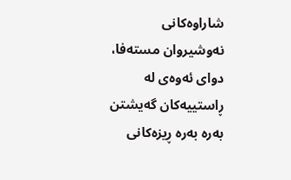شاراوه‌كانی نه‌وشیروان مسته‌فا، دوای ئه‌وه‌ی له‌ ڕاستییه‌كان گه‌یشتن به‌ره‌ به‌ره‌ ڕیزه‌كانی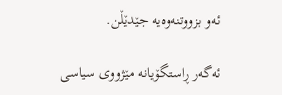ئه‌و بزووتنه‌وه‌یه‌ جێدێڵن.

ئه‌گه‌ر ڕاستگۆیانه‌ مێژووی سیاسی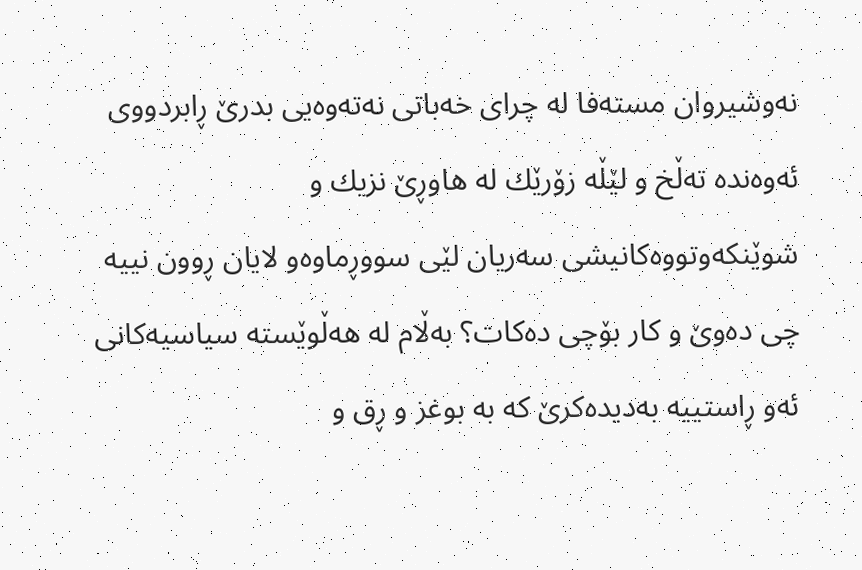نه‌وشیروان مسته‌فا له‌ چرای خه‌باتی نه‌ته‌وه‌یی بدرێ ڕابردووی ئه‌وه‌نده‌ ته‌ڵخ و لێڵه‌ زۆرێك له‌ هاوڕێ نزیك و شوێنكه‌وتووه‌كانیشی سه‌ریان لێی سووڕماوه‌و لایان ڕوون نییه‌ چی ده‌وێ و كار بۆچی ده‌كات؟ به‌ڵام له‌ هه‌ڵوێسته‌ سیاسیه‌كانی ئه‌و ڕاستییه‌ به‌دیده‌كرێ كه‌ به‌ بوغز و ڕق و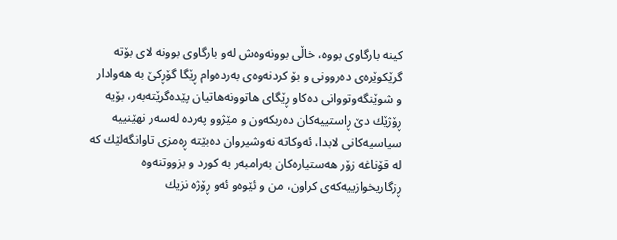كینه‌ بارگاوی بووه‌، خاڵی بوونه‌وه‌ش له‌و بارگاوی بوونه‌ لای بۆته‌ گرێكوێره‌ی ده‌روونی و بۆ كردنه‌وه‌ی به‌رده‌وام ڕێگا گۆڕكێ به‌ هه‌وادار و شوێنگه‌وتووانی ده‌كاو ڕێگای هاتوونه‌هاتیان پێده‌گرێته‌به‌ر، بۆیه‌ ڕۆژێك دێ ڕاستییه‌كان ده‌ربكه‌ون و مێژوو په‌رده‌ له‌سه‌ر نهێنییه‌ سیاسیه‌كانی لابدا، ئه‌وكاته‌ نه‌وشیروان ده‌بێته‌ ڕه‌مزی تاوانگه‌لێك كه‌ له‌ قۆناغه‌ زۆر هه‌ستیاره‌كان به‌رامبه‌ر به‌ كورد و بزووتنه‌وه‌ ڕزگاریخوازییه‌كه‌ی كراون، من و ئێوه‌و ئه‌و ڕۆژه‌ نزیك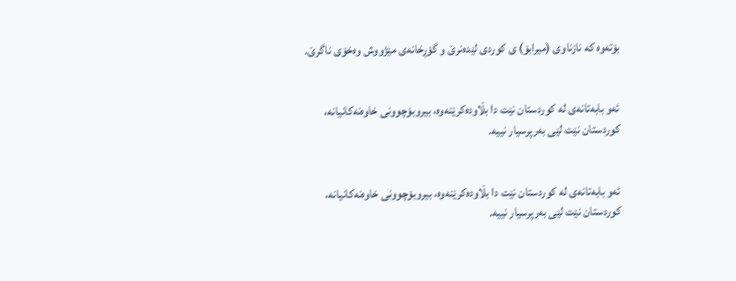بۆته‌وه‌ كه‌ نازناوی (میرابۆ) ی كوردی لێده‌نرێ و گۆڕخانه‌ی مێژووش وه‌خۆی ناگرێ.


ئه‌و بابه‌تانه‌ی له‌ کوردستان نێت دا بڵاوده‌کرێنه‌وه‌، بیروبۆچوونی خاوه‌نه‌کانیانه‌، کوردستان نێت لێی به‌رپرسیار نییه‌.


ئه‌و بابه‌تانه‌ی له‌ کوردستان نێت دا بڵاوده‌کرێنه‌وه‌، بیروبۆچوونی خاوه‌نه‌کانیانه‌، کوردستان نێت لێی به‌رپرسیار نییه‌.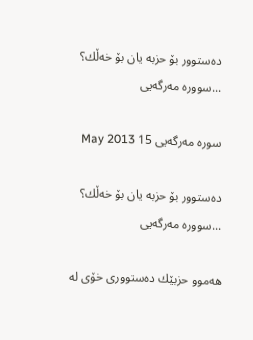ده‌ستوور بۆ حزبه‌ یان بۆ خه‌ڵك؟ ...سووره‌ مه‌رگه‌یی

سوره‌ مه‌رگه‌یی 15 May 2013

ده‌ستوور بۆ حزبه‌ یان بۆ خه‌ڵك؟ ...سووره‌ مه‌رگه‌یی

هه‌موو حزبێك ده‌ستووری خۆی له‌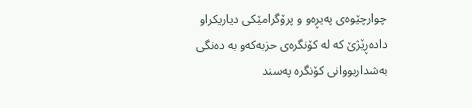چوارچێوه‌ی په‌یڕه‌و و پرۆگرامێكی دیاریكراو داده‌ڕێژێ كه‌ له‌ كۆنگره‌ی حزبه‌كه‌و به‌ ده‌نگی به‌شداربووانی كۆنگره‌ په‌سند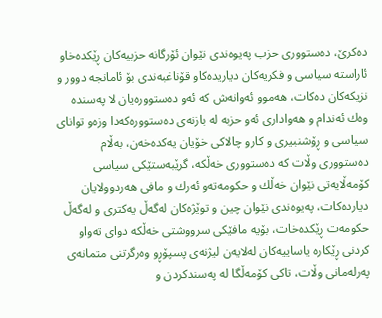ده‌كرێ، ده‌ستووری حزب په‌یوه‌ندی نێوان ئۆرگانه‌ حزبیه‌كان ڕێكده‌خاو ئاراسته‌ سیاسی و فكریه‌كان دیاریده‌كاو قۆناغبه‌ندی بۆ ئامانجه‌ دوور و نزیكه‌كان ده‌كات، هه‌موو ئه‌وانه‌ش كه‌ ئه‌و ده‌ستووره‌یان لا په‌سنده‌ وه‌ك ئه‌ندام و هه‌واداری ئه‌و حزبه‌ له‌ بازنه‌ی ده‌ستووره‌كه‌دا وزه‌و توانای سیاسی و ڕۆشنبیری و كارو چالاكی خۆیان یه‌كده‌خه‌ن، به‌ڵام ده‌ستووری وڵات كه‌ ده‌ستووری خه‌ڵكه‌، گرێبه‌ستێكی سیاسی كۆمه‌ڵایه‌تی نێوان خه‌ڵك و حكومه‌ته‌و ئه‌رك و مافی هه‌ردوولایان دیارده‌كات، په‌یوه‌ندی نێوان چین و توێژه‌كان له‌گه‌ڵ یه‌كتری و له‌گه‌ڵ حكومه‌ت ڕێكده‌خات، بۆیه‌ مافێكی سرووشتی خه‌ڵكه‌ دوای ته‌واو كردنی ڕێكاره‌ یاساییه‌كان له‌لایه‌ن لیژنه‌ی پسپۆڕو وه‌رگرتنی متمانه‌ی په‌رله‌مانی وڵات، تاكی كۆمه‌ڵگا له‌ په‌سندكردن و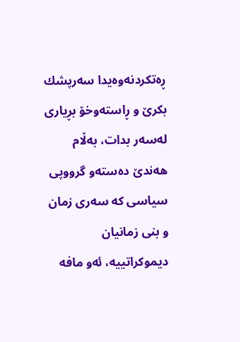ڕه‌تكردنه‌وه‌یدا سه‌رپشك بكرێ و ڕاسته‌وخۆ بڕیاری له‌سه‌ر بدات، به‌ڵام هه‌ندێ ده‌سته‌و گرووپی سیاسی كه‌ سه‌ری زمان و بنی زمانیان دیموكراتییه‌، ئه‌و مافه‌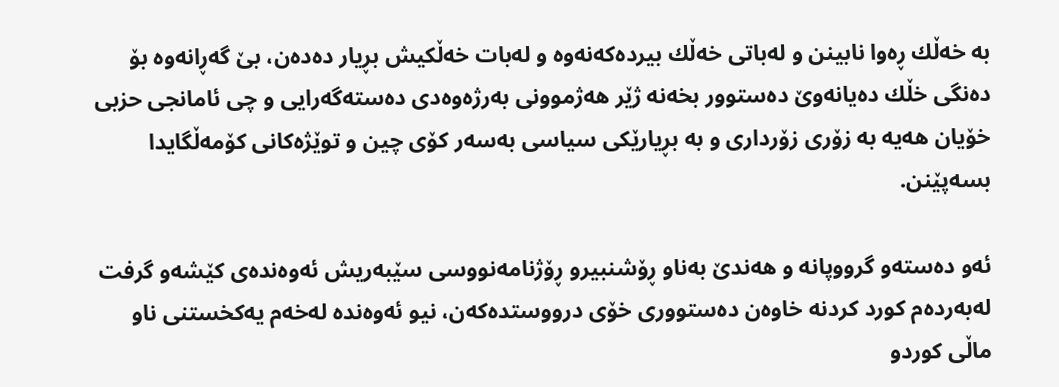به‌ خه‌ڵك ڕه‌وا نابینن و له‌باتی خه‌ڵك بیرده‌كه‌نه‌وه‌ و له‌بات خه‌ڵكیش بڕیار ده‌ده‌ن، بێ گه‌ڕانه‌وه‌ بۆ ده‌نگی خڵك ده‌یانه‌وێ ده‌ستوور بخه‌نه‌ ژێر هه‌ژموونی به‌رژه‌وه‌دی ده‌سته‌گه‌رایی و چی ئامانجی حزبی خۆیان هه‌یه‌ به‌ زۆری زۆرداری و به‌ بڕیارێكی سیاسی به‌سه‌ر كۆی چین و توێژه‌كانی كۆمه‌ڵگایدا بسه‌پێنن.

ئه‌و ده‌سته‌و گرووپانه‌ و هه‌ندێ به‌ناو ڕۆشنبیرو ڕۆژنامه‌نووسی سێبه‌ریش ئه‌وه‌نده‌ی كێشه‌و گرفت له‌به‌رده‌م كورد كردنه‌ خاوه‌ن ده‌ستووری خۆی درووستده‌كه‌ن، نیو ئه‌وه‌نده‌ له‌خه‌م یه‌كخستنی ناو ماڵی كوردو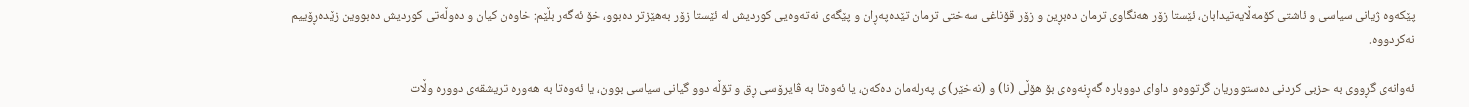پێكه‌وه‌ ژیانی سیاسی و ئاشتی كۆمه‌ڵایه‌تیدابان، ئێستا زۆر هه‌نگاوی ترمان ده‌بڕین و زۆر قۆناغی سه‌ختی ترمان تێده‌په‌ڕان و پێگه‌ی نه‌ته‌وه‌یی كوردیش له‌ ئێستا زۆر به‌هێزتر ده‌بوو، خۆ ئه‌گه‌ر بڵێم: خاوه‌ن كیان و ده‌وڵه‌تی كوردیش ده‌بووین زێده‌ڕۆییم نه‌كردووه‌.

ئه‌وانه‌ی گڕووی به‌ حزبی كردنی ده‌ستووریان گرتووه‌و داوای دووباره‌ گه‌ڕنه‌وه‌ی بۆ هۆڵی (نا) و (نه‌خێر) ی په‌رله‌مان ده‌كه‌ن، یا ئه‌وه‌تا به‌ ڤایرۆسی ڕق و تۆڵه‌ دوو گیانی سیاسی بوون، یا ئه‌وه‌تا به‌ هه‌وره‌ تریشقه‌ی دووره‌ وڵات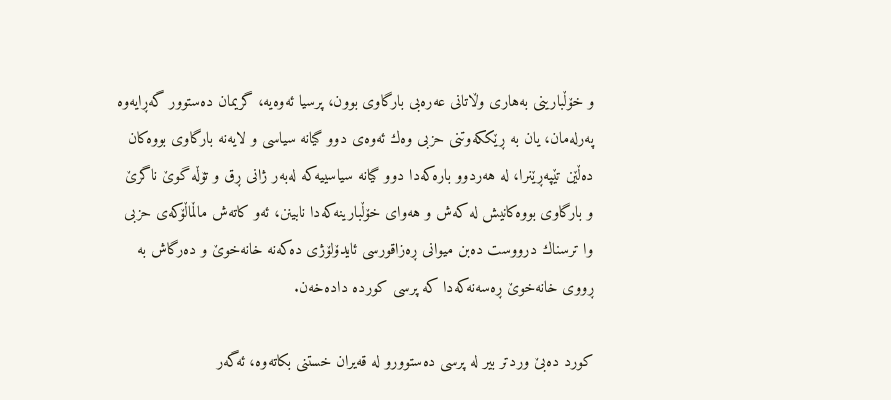و خۆڵبارینی به‌هاری وڵاتانی عه‌ره‌بی بارگاوی بوون، پرسیا ئه‌وه‌یه‌، گریمان ده‌ستوور گه‌ڕایه‌وه‌ په‌رله‌مان، یان به‌ ڕێككه‌وتنی حزبی وه‌ك ئه‌وه‌ی دوو گیانه‌ سیاسی و لایه‌نه‌ بارگاوی بووه‌كان ده‌ڵێن تێپه‌ڕێنرا، له‌ هه‌ردوو باره‌كه‌دا دوو گیانه‌ سیاسییه‌كه‌ له‌به‌ر ژانی ڕق و تۆڵه‌ گوێ ناگرێ و بارگاوی بووه‌كانیش له‌ كه‌ش و هه‌وای خۆڵبارینه‌كه‌دا نابینن، ئه‌و كاته‌ش ماڵماڵۆكه‌ی حزبی وا ترسناك درووست ده‌بن میوانی ڕه‌زاقورسی ئایدۆلۆژی ده‌كه‌نه‌ خانه‌خوێ و ده‌رگاش به‌ ڕووی خانه‌خوێ ڕه‌سه‌نه‌كه‌دا كه‌ پرسی كورده‌ داده‌خه‌ن.

كورد ده‌بێ وردتر بیر له‌ پرسی ده‌ستوورو له‌ قه‌یران خستنی بكاته‌وه‌، ئه‌گه‌ر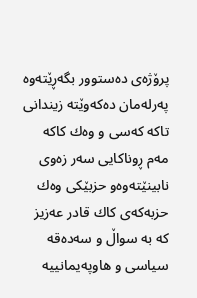پرۆژه‌ی ده‌ستوور بگه‌ڕێته‌وه‌ په‌رله‌مان ده‌كه‌وێته‌ زیندانی تاكه‌ كه‌سی و وه‌ك كاكه‌ مه‌م ڕوناكایی سه‌ر زه‌وی نابینێته‌وه‌و حزبێكی وه‌ك حزبه‌كه‌ی كاك قادر عه‌زیز كه‌ به‌ سواڵ و سه‌ده‌قه‌ سیاسی و هاوپه‌یمانییه‌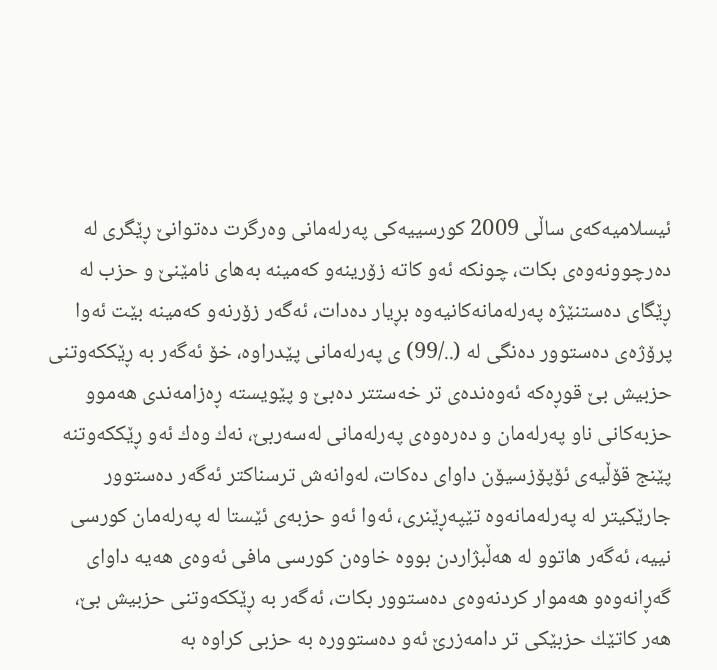ئیسلامیه‌كه‌ی ساڵی 2009 كورسییه‌كی په‌رله‌مانی وه‌رگرت ده‌توانێ ڕێگری له‌ ده‌رچوونه‌وه‌ی بكات، چونكه‌ ئه‌و كاته‌ زۆرینه‌و كه‌مینه‌ به‌های نامێنێ و حزب له‌ ڕێگای ده‌ستنێژه‌ په‌رله‌مانه‌كانیه‌وه‌ بڕیار ده‌دات، ئه‌گه‌ر زۆرنه‌و كه‌مینه‌ بێت ئه‌وا پرۆژه‌ی ده‌ستوور ده‌نگی له‌ (../99) ی په‌رله‌مانی پێدراوه‌، خۆ ئه‌گه‌ر به‌ ڕێككه‌وتنی حزبیش بێ قوڕه‌كه‌ ئه‌وه‌نده‌ی تر خه‌ستتر ده‌بێ و پێویسته‌ ڕه‌زامه‌ندی هه‌موو حزبه‌كانی ناو په‌رله‌مان و ده‌ره‌وه‌ی په‌رله‌مانی له‌سه‌ربێ، نه‌ك وه‌ك ئه‌و ڕێككه‌وتنه‌ پێنج قۆڵیه‌ی ئۆپۆزسیۆن داوای ده‌كات، له‌وانه‌ش ترسناكتر ئه‌گه‌ر ده‌ستوور جارێكیتر له‌ په‌رله‌مانه‌وه‌ تێپه‌ڕێنری، ئه‌وا ئه‌و حزبه‌ی ئێستا له‌ په‌رله‌مان كورسی نییه‌، ئه‌گه‌ر هاتوو له‌ هه‌ڵبژاردن بووه‌ خاوه‌ن كورسی مافی ئه‌وه‌ی هه‌یه‌ داوای گه‌ڕانه‌وه‌و هه‌موار كردنه‌وه‌ی ده‌ستوور بكات، ئه‌گه‌ر به‌ ڕێككه‌وتنی حزبیش بێ، هه‌ر كاتێك حزبێكی تر دامه‌زرێ ئه‌و ده‌ستووره‌ به‌ حزبی كراوه‌ به‌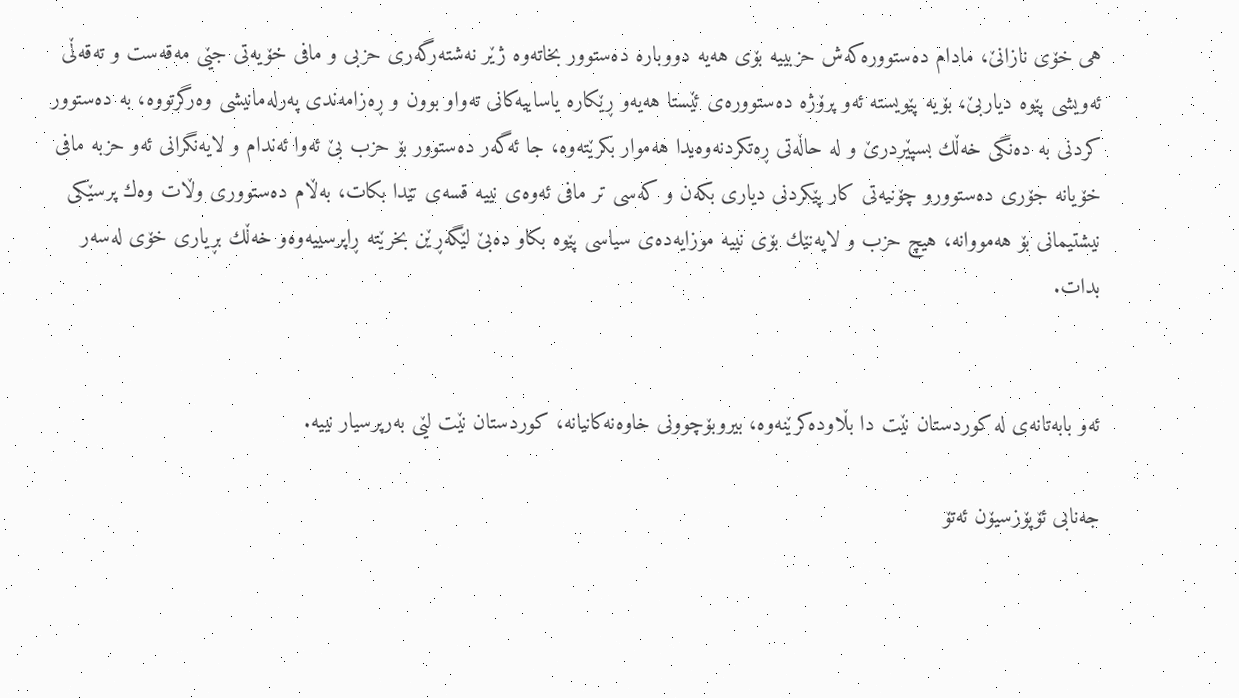هی خۆی نازانێ، مادام ده‌ستووره‌كه‌ش حزبییه‌ بۆی هه‌یه‌ دووباره‌ ده‌ستوور بخاته‌وه‌ ژێر نه‌شته‌رگه‌ری حزبی و مافی خۆیه‌تی جێی مه‌قه‌ست و ته‌قه‌ڵی ئه‌ویشی پێوه‌ دیاربێ، بۆیه‌ پێویسته‌ ئه‌و پرۆژه‌ ده‌ستووره‌ی ئێستا هه‌یه‌و ڕێكاره‌ یاساییه‌كانی ته‌واو بوون و ڕه‌زامه‌ندی په‌رله‌مانیشی وه‌رگرتووه‌، به‌ ده‌ستوور كردنی به‌ ده‌نگی خه‌ڵك بسپێردرێ و له‌ حاڵه‌تی ڕه‌تكردنه‌وه‌یدا هه‌موار بكرێته‌وه‌، جا ئه‌گه‌ر ده‌ستوور بۆ حزب بێ ئه‌وا ئه‌ندام و لایه‌نگرانی ئه‌و حزبه‌ مافی خۆیانه‌ جۆری ده‌ستوورو چۆنیه‌تی كار پێكردنی دیاری بكه‌ن و كه‌سی تر مافی ئه‌وه‌ی نییه‌ قسه‌ی تێدا بكات، به‌ڵام ده‌ستووری وڵات وه‌ك پرسێكی نیشتیمانی بۆ هه‌مووانه‌، هیچ حزب و لایه‌نێك بۆی نییه‌ موزایه‌ده‌ی سیاسی پێوه‌ بكاو ده‌بێ لێگه‌ڕێن بخرێته‌ ڕاپرسییه‌وه‌و خه‌ڵك بڕیاری خۆی له‌سه‌ر بدات.


ئه‌و بابه‌تانه‌ی له‌ کوردستان نێت دا بڵاوده‌کرێنه‌وه‌، بیروبۆچوونی خاوه‌نه‌کانیانه‌، کوردستان نێت لێی به‌رپرسیار نییه‌.

جه‌نابی ئۆپۆزسیۆن ئه‌تۆ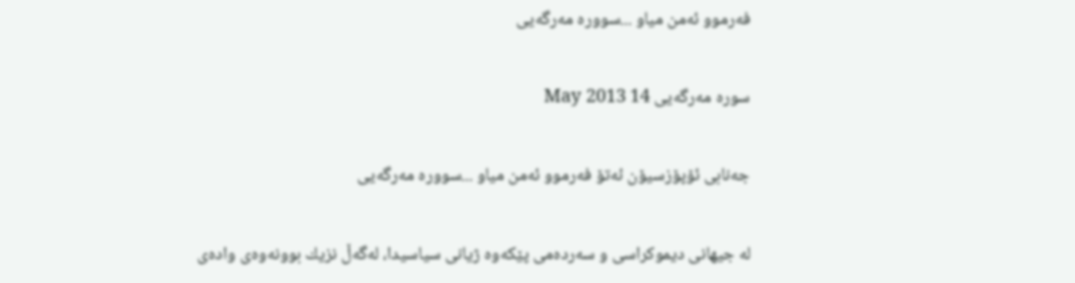فه‌رموو ئه‌من میاو ...سووره‌ مه‌رگه‌یی

سوره‌ مه‌رگه‌یی 14 May 2013

جه‌نابی ئۆپۆزسیۆن ئه‌تۆ فه‌رموو ئه‌من میاو ...سووره‌ مه‌رگه‌یی

له‌ جیهانی دیموكراسی و سه‌رده‌می پێكه‌وه‌ ژیانی سیاسیدا، له‌گه‌ڵ نزیك بوونه‌وه‌ی واده‌ی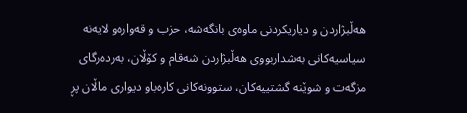هه‌ڵبژاردن و دیاریكردنی ماوه‌ی بانگه‌شه‌، حزب و قه‌واره‌و لایه‌نه‌ سیاسیه‌كانی به‌شداربووی هه‌ڵبژاردن شه‌قام و كۆڵان، به‌رده‌رگای مزگه‌ت و شوێنه‌ گشتییه‌كان، ستوونه‌كانی كاره‌باو دیواری ماڵان پڕ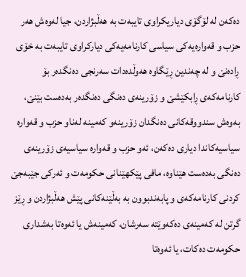ده‌كه‌ن له‌ لۆگۆی دیاریكراوی تایبه‌ت به‌ هه‌ڵبژاردن، جیا له‌وه‌ش هه‌ر حزب و قه‌واره‌یه‌كی سیاسی كارنامه‌یه‌كی دیاركراوی تایبه‌ت به‌ خۆی ڕاده‌نێ و له‌ چه‌ندین ڕێگاوه‌ هه‌وڵده‌دات سه‌رنجی ده‌نگده‌ر بۆ كارنامه‌كه‌ی ڕابكێشێ و زۆرینه‌ی ده‌نگی ده‌نگده‌ر به‌ده‌ست بێنێ، به‌وه‌ش سندووقه‌كانی ده‌نگدان زۆرینه‌و كه‌مینه‌ له‌ناو حزب و قه‌واره‌ سیاسیه‌كاندا دیاری ده‌كه‌ن، ئه‌و حزب و قه‌واره‌ سیاسیه‌ی زۆرینه‌ی ده‌نگی به‌ده‌ست هێناوه‌، مافی پێكهێنانی حكومه‌ت و ئه‌ركی جێبه‌جێ كردنی كارنامه‌كه‌ی و پابه‌ندبوون به‌ به‌ڵێنه‌كانی پێش هه‌ڵبژاردن و ڕێز گرتن له‌ كه‌مینه‌ی ده‌كه‌وێته‌ سه‌رشان، كه‌مینه‌ش یا ئه‌وه‌تا به‌شداری حكومه‌ت ده‌كات، یا ئه‌وه‌تا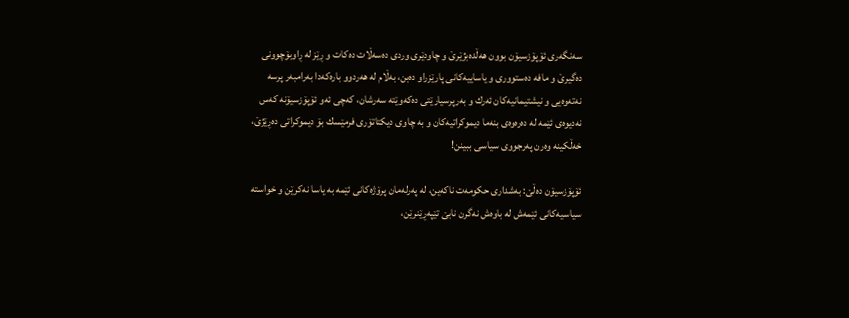سه‌نگه‌ری ئۆپۆزسیۆن بوون هه‌ڵده‌بژێرێ و چاودێری وردی ده‌سه‌ڵات ده‌كات و ڕێز له‌ ڕاوبۆچوونی ده‌گیرێ و مافه‌ ده‌ستووری و یاساییه‌كانی پارێزراو ده‌بن، به‌ڵام له‌ هه‌ردوو باره‌كه‌دا به‌رامبه‌ر پرسه‌ نه‌ته‌وه‌یی و نیشتیمانیه‌كان ئه‌رك و به‌رپرسیارێتی ده‌كه‌وێته‌ سه‌رشان، كه‌چی ئه‌و ئۆپۆزسیۆنه‌ كه‌س نه‌دیوه‌ی ئێمه‌ له‌ ده‌ره‌وه‌ی بنه‌ما دیموكراتیه‌كان و به‌ چاوی دیكتاتۆری فرمێسك بۆ دیموكراتی ده‌ڕێژێ، خه‌ڵكینه‌ وه‌رن په‌رجووی سیاسی ببینن!

ئۆپۆزسیۆن ده‌ڵێ: به‌شداری حكومه‌ت ناكه‌ین، له‌ په‌رله‌مان پرۆژه‌كانی ئێمه‌ به‌ یاسا نه‌كرێن و خواسته‌ سیاسیه‌كانی ئێمه‌ش له‌ باوه‌ش نه‌گرن نابێ تێپه‌ڕێنرێن،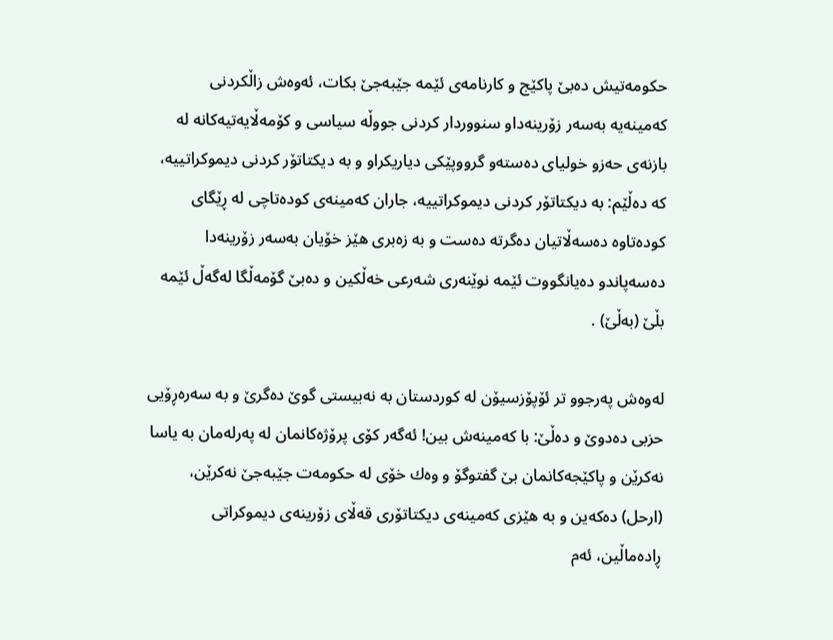حكومه‌تیش ده‌بێ پاكێج و كارنامه‌ی ئێمه‌ جێبه‌جێ بكات، ئه‌وه‌ش زاڵكردنی كه‌مینه‌یه‌ به‌سه‌ر زۆرینه‌داو سنووردار كردنی جووڵه‌ سیاسی و كۆمه‌ڵایه‌تیه‌كانه‌ له‌ بازنه‌ی حه‌زو خولیای ده‌سته‌و گرووپێكی دیاریكراو و به‌ دیكتاتۆر كردنی دیموكراتییه‌، كه‌ ده‌ڵێم: به‌ دیكتاتۆر كردنی دیموكراتییه‌، جاران كه‌مینه‌ی كوده‌تاچی له‌ ڕێگای كوده‌تاوه‌ ده‌سه‌ڵاتیان ده‌گرته‌ ده‌ست و به‌ زه‌بری هێز خۆیان به‌سه‌ر زۆرینه‌دا ده‌سه‌پاندو ده‌یانگووت ئێمه‌ نوێنه‌ری شه‌رعی خه‌ڵكین و ده‌بێ گۆمه‌ڵگا له‌گه‌ڵ ئێمه‌ بڵێ (به‌ڵێ) .

له‌وه‌ش په‌رجوو تر ئۆپۆزسیۆن له‌ كوردستان به‌ نه‌بیستی گوێ ده‌گرێ و به‌ سه‌ره‌ڕۆیی حزبی ده‌دوێ و ده‌ڵێ: با كه‌مینه‌ش بین! ئه‌گه‌ر كۆی پرۆژه‌كانمان له‌ په‌رله‌مان به‌ یاسا نه‌كرێن و پاكێجه‌كانمان بێ گفتوگۆ و وه‌ك خۆی له‌ حكومه‌ت جێبه‌جێ نه‌كرێن، (ارحل) ده‌كه‌ین و به‌ هێزی كه‌مینه‌ی دیكتاتۆری قه‌ڵای زۆرینه‌ی دیموكراتی ڕاده‌ماڵین، ئه‌م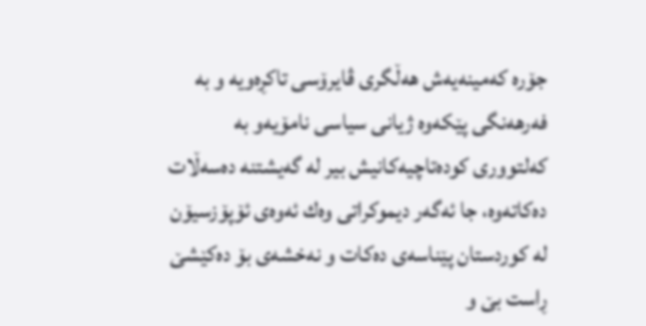جۆره‌ كه‌مینه‌یه‌ش هه‌ڵگری ڤایرۆسی تاكڕه‌ویه‌ و به‌ فه‌رهه‌نگی پێكه‌وه‌ ژیانی سیاسی نامۆیه‌و به‌ كه‌لتووری كوده‌تاچیه‌كانیش بیر له‌ گه‌یشتنه‌ ده‌سه‌ڵات ده‌كاته‌وه‌، جا ئه‌گه‌ر دیموكراتی وه‌ك ئه‌وه‌ی ئۆپۆزسیۆن له‌ كوردستان پێناسه‌ی ده‌كات و نه‌خشه‌ی بۆ ده‌كێشێ ڕاست بێ و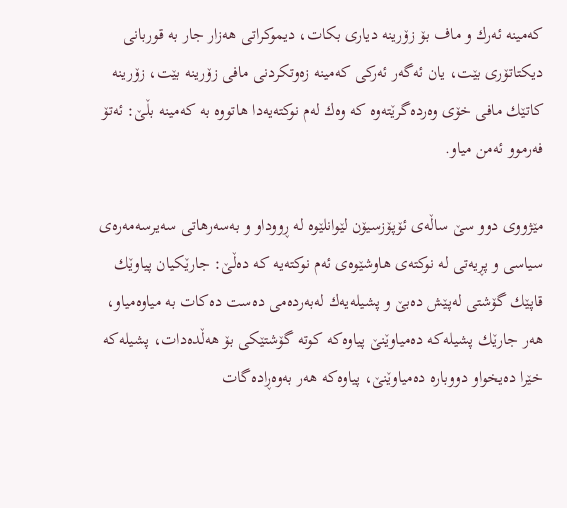كه‌مینه‌ ئه‌رك و ماف بۆ زۆرینه‌ دیاری بكات، دیموكراتی هه‌زار جار به‌ قوربانی دیكتاتۆری بێت، یان ئه‌گه‌ر ئه‌ركی كه‌مینه‌ زه‌وتكردنی مافی زۆرینه‌ بێت، زۆرینه‌ كاتێك مافی خۆی وه‌رده‌گرێته‌وه‌ كه‌ وه‌ك له‌م نوكته‌یه‌دا هاتووه‌ به‌ كه‌مینه‌ بڵێ: ئه‌تۆ فه‌رموو ئه‌من میاو.

مێژووی دوو سێ ساڵه‌ی ئۆپۆزسیۆن لێوانلێوه‌ له‌ ڕووداو و به‌سه‌رهاتی سه‌یرسه‌مه‌ره‌ی سیاسی و پڕیه‌تی له‌ نوكته‌ی هاوشێوه‌ی ئه‌م نوكته‌یه‌ كه‌ ده‌ڵێ: جارێكیان پیاوێك قاپێك گۆشتی له‌پێش ده‌بێ و پشیله‌یه‌ك له‌به‌رده‌می ده‌ست ده‌كات به‌ میاوه‌میاو، هه‌ر جارێك پشیله‌كه‌ ده‌میاوێنێ پیاوه‌كه‌ كوته‌ گۆشتێكی بۆ هه‌ڵده‌دات، پشیله‌كه‌ خێرا ده‌یخواو دووباره‌ ده‌میاوێنێ، پیاوه‌كه‌ هه‌ر به‌وه‌ڕاده‌گات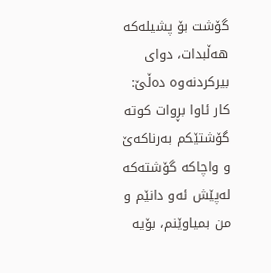گۆشت بۆ پشیله‌كه‌ هه‌ڵبدات، دوای بیركردنه‌وه‌ ده‌ڵێ: كار ئاوا بڕوات كوته‌ گۆشتێكم به‌رناكه‌ێ و واچاكه‌ گۆشته‌كه‌ له‌پێش ئه‌و دانێم و من بمیاوێنم، بۆیه‌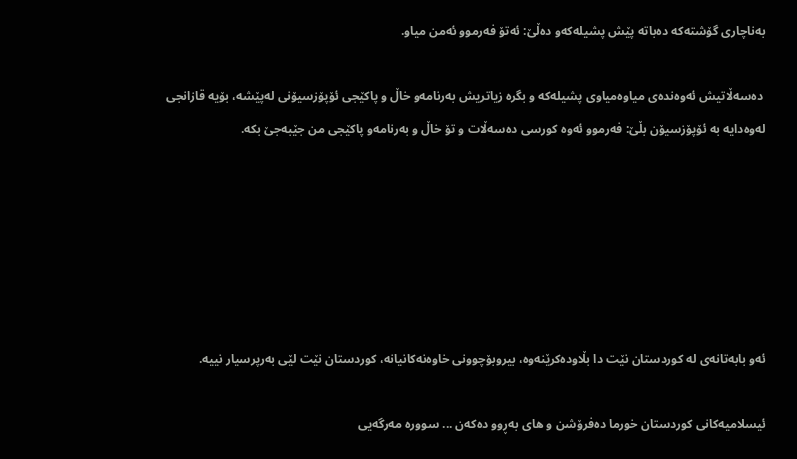به‌ناچاری گۆشته‌كه‌ ده‌باته‌ پێش پشیله‌كه‌و ده‌ڵێ: ئه‌تۆ فه‌رموو ئه‌من میاو.

 ده‌سه‌ڵاتیش ئه‌وه‌نده‌ی میاوه‌میاوی پشیله‌كه‌ و بگره‌ زیاتریش به‌رنامه‌و خاڵ و پاكێجی ئۆپۆزسیۆنی له‌پێشه‌، بۆیه‌ قازانجی له‌وه‌دایه‌ به‌ ئۆپۆزسیۆن بڵێ: فه‌رموو ئه‌وه‌ كورسی ده‌سه‌ڵات و تۆ خاڵ و به‌رنامه‌و پاكێجی من جێبه‌جێ بكه‌.






ئه‌و بابه‌تانه‌ی له‌ کوردستان نێت دا بڵاوده‌کرێنه‌وه‌، بیروبۆچوونی خاوه‌نه‌کانیانه‌، کوردستان نێت لێی به‌رپرسیار نییه‌.

ئیسلامیه‌كانی كوردستان خورما ده‌فرۆشن و های به‌ڕوو ده‌كه‌ن ... سووره‌ مه‌رگه‌یی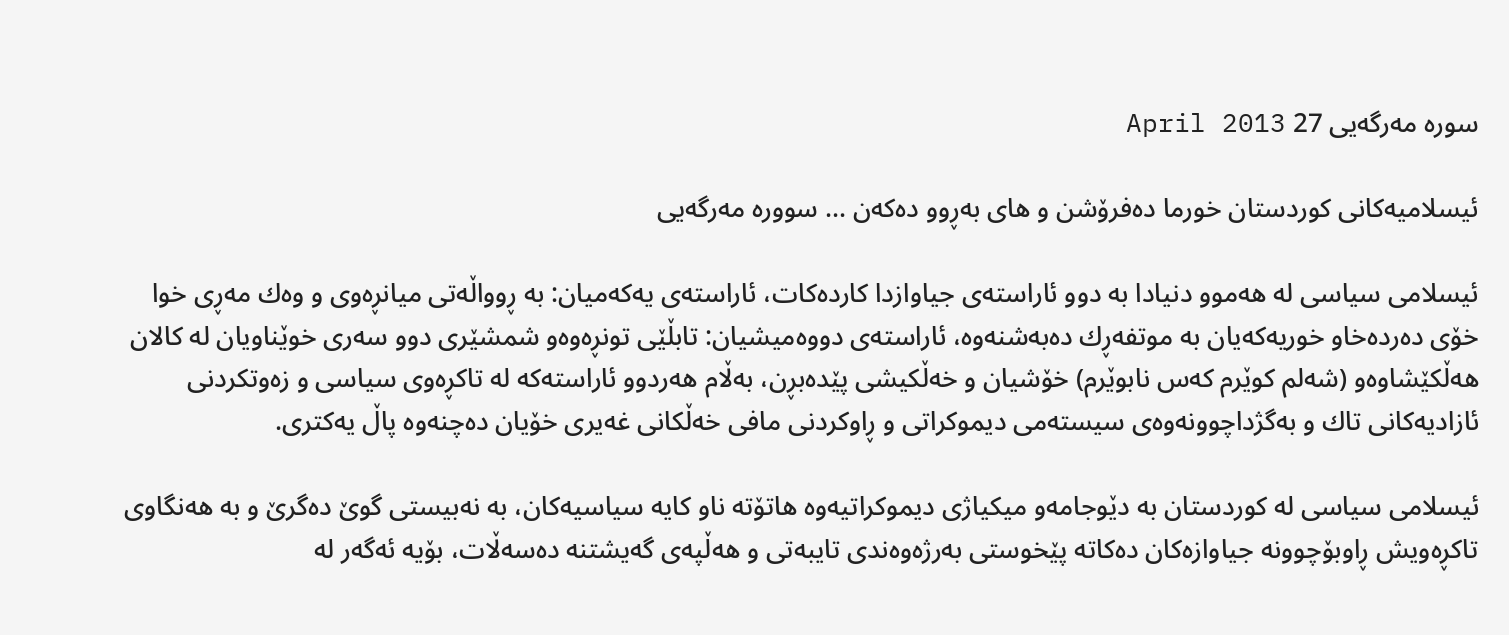سوره‌ مه‌رگه‌یی 27 April 2013

ئیسلامیه‌كانی كوردستان خورما ده‌فرۆشن و های به‌ڕوو ده‌كه‌ن ... سووره‌ مه‌رگه‌یی

ئیسلامی سیاسی له‌ هه‌موو دنیادا به‌ دوو ئاراسته‌ی جیاوازدا كارده‌كات، ئاراسته‌ی یه‌كه‌میان: به‌ ڕوواڵه‌تی میانڕه‌وی و وه‌ك مه‌ڕی خوا خۆی ده‌رده‌خاو خوریه‌كه‌یان به‌ موتفه‌ڕك ده‌به‌شنه‌وه‌، ئاراسته‌ی دووه‌میشیان: تابڵێی تونڕه‌وه‌و شمشێری دوو سه‌ری خوێناویان له‌ كالان هه‌ڵكێشاوه‌و (شه‌لم كوێرم كه‌س نابوێرم) خۆشیان و خه‌ڵكیشی پێده‌بڕن، به‌ڵام هه‌ردوو ئاراسته‌كه‌ له‌ تاكڕه‌وی سیاسی و زه‌وتكردنی ئازادیه‌كانی تاك و به‌گژداچوونه‌وه‌ی سیسته‌می دیموكراتی و ڕاوكردنی مافی خه‌ڵكانی غه‌یری خۆیان ده‌چنه‌وه‌ پاڵ یه‌كتری.

ئیسلامی سیاسی له‌ كوردستان به‌ دێوجامه‌و میكیاژی دیموكراتیه‌وه‌ هاتۆته‌ ناو كایه‌ سیاسیه‌كان، به‌ نه‌بیستی گوێ ده‌گرێ و به‌ هه‌نگاوی تاكڕه‌ویش ڕاوبۆچوونه‌ جیاوازه‌كان ده‌كاته‌ پێخوستی به‌رژه‌وه‌ندی تایبه‌تی و هه‌ڵپه‌ی گه‌یشتنه‌ ده‌سه‌ڵات، بۆیه‌ ئه‌گه‌ر له‌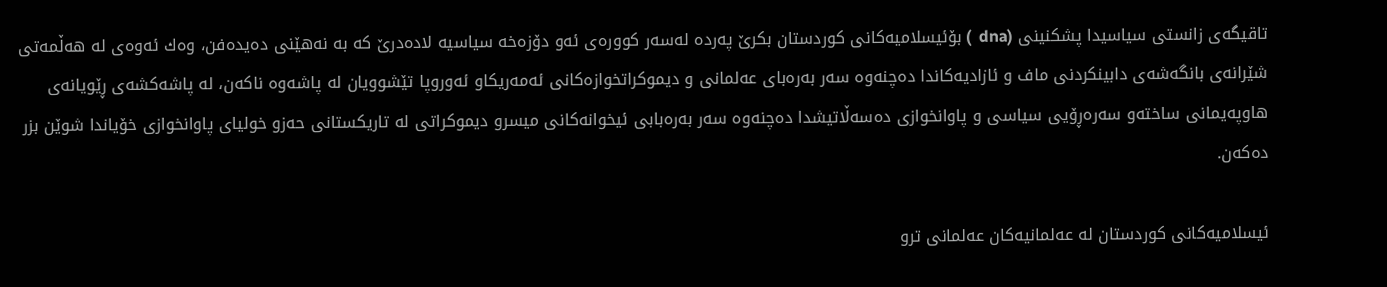تاقیگه‌ی زانستی سیاسیدا پشكنینی (dna  ) بۆئیسلامیه‌كانی كوردستان بكرێ په‌رده‌ له‌سه‌ر كووره‌ی ئه‌و دۆزه‌خه‌ سیاسیه‌ لاده‌درێ كه‌ به‌ نه‌هێنی ده‌یده‌فن، وه‌ك ئه‌وه‌ی له‌ هه‌ڵمه‌تی شێرانه‌ی بانگه‌شه‌ی دابینكردنی ماف و ئازادیه‌كاندا ده‌چنه‌وه‌ سه‌ر به‌ره‌بای عه‌لمانی و دیموكراتخوازه‌كانی ئه‌مه‌ریكاو ئه‌وروپا تێشوویان له‌ پاشه‌وه‌ ناكه‌ن، له‌ پاشه‌كشه‌ی ڕێویانه‌ی هاوپه‌یمانی ساخته‌و سه‌ره‌ڕۆیی سیاسی و پاوانخوازی ده‌سه‌ڵاتیشدا ده‌چنه‌وه‌ سه‌ر به‌ره‌بابی ئیخوانه‌كانی میسرو دیموكراتی له‌ تاریكستانی حه‌زو خولیای پاوانخوازی خۆیاندا شوێن بزر ده‌كه‌ن.

ئیسلامیه‌كانی كوردستان له‌ عه‌لمانیه‌كان عه‌لمانی ترو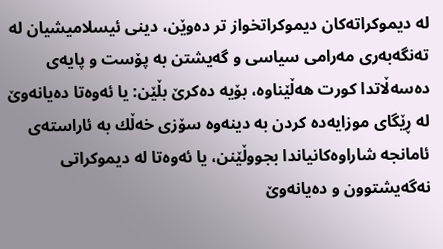له‌ دیموكراته‌كان دیموكراتخواز تر ده‌وێن، دینی ئیسلامیشیان له‌ ته‌نگه‌به‌ری مه‌رامی سیاسی و گه‌یشتن به‌ پۆست و پایه‌ی ده‌سه‌ڵاتدا كورت هه‌ڵێناوه‌، بۆیه‌ ده‌كرێ بڵێن: یا ئه‌وه‌تا ده‌یانه‌وێ له‌ ڕێگای موزایه‌ده‌ كردن به‌ دینه‌وه‌ سۆزی خه‌ڵك به‌ ئاراسته‌ی ئامانجه‌ شاراوه‌كانیاندا بجووڵێنن، یا ئه‌وه‌تا له‌ دیموكراتی نه‌گه‌یشتوون و ده‌یانه‌وێ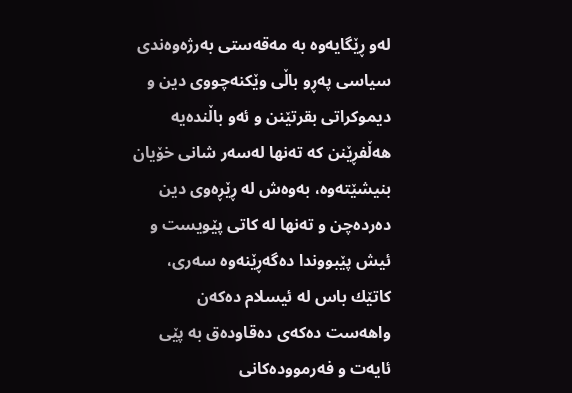له‌و ڕێگایه‌وه‌ به‌ مه‌قه‌ستی به‌رژه‌وه‌ندی سیاسی په‌ڕو باڵی وێكنه‌چووی دین و دیموكراتی بقرتێنن و ئه‌و باڵنده‌یه‌ هه‌ڵفڕێنن كه‌ ته‌نها له‌سه‌ر شانی خۆیان بنیشێته‌وه‌، به‌وه‌ش له‌ ڕێڕه‌وی دین ده‌رده‌چن و ته‌نها له‌ كاتی پێویست و ئیش پێبووندا ده‌گه‌ڕێنه‌وه‌ سه‌ری، كاتێك باس له‌ ئیسلام ده‌كه‌ن واهه‌ست ده‌كه‌ی ده‌قاوده‌ق به‌ پێی ئایه‌ت و فه‌رمووده‌كانی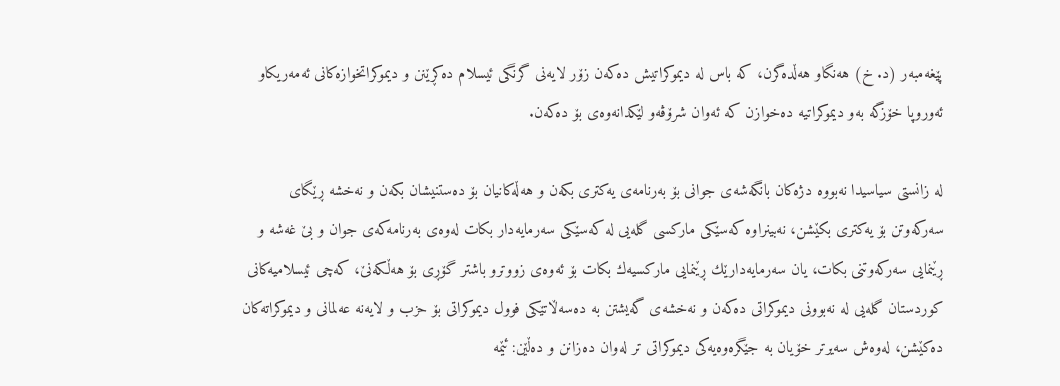پێغه‌مبه‌ر (د. خ) هه‌نگاو هه‌ڵده‌گرن، كه‌ باس له‌ دیموكراتیش ده‌كه‌ن زۆر لایه‌نی گرنگی ئیسلام ده‌كڕێنن و دیموكراتخوازه‌كانی ئه‌مه‌ریكاو ئه‌وروپا خۆزگه‌ به‌و دیموكراتیه‌ ده‌خوازن كه‌ ئه‌وان شرۆڤه‌و لێكدانه‌وه‌ی بۆ ده‌كه‌ن.

له‌ زانستی سیاسیدا نه‌بووه‌ دژه‌كان بانگه‌شه‌ی جوانی بۆ به‌رنامه‌ی یه‌كتری بكه‌ن و هه‌ڵه‌كانیان بۆ ده‌ستنیشان بكه‌ن و نه‌خشه‌ ڕێگای سه‌ركه‌وتن بۆ یه‌كتری بكێشن، نه‌بینراوه‌ كه‌سێكی ماركسی گله‌یی له‌ كه‌سێكی سه‌رمایه‌دار بكات له‌وه‌ی به‌رنامه‌كه‌ی جوان و بێ غه‌شه‌ و ڕێنمایی سه‌ركه‌وتنی بكات، یان سه‌رمایه‌دارێك ڕێنمایی ماركسیه‌ك بكات بۆ ئه‌وه‌ی زووترو باشتر گۆڕی بۆ هه‌ڵكه‌نێ، كه‌چی ئیسلامیه‌كانی كوردستان گله‌یی له‌ نه‌بوونی دیموكراتی ده‌كه‌ن و نه‌خشه‌ی گه‌یشتن به‌ ده‌سه‌ڵاتێكی فوول دیموكراتی بۆ حزب و لایه‌نه‌ عه‌لمانی و دیموكراته‌كان ده‌كێشن، له‌وه‌ش سه‌یرتر خۆیان به‌ جێگره‌وه‌یه‌كی دیموكراتی تر له‌وان ده‌زانن و ده‌ڵێن: ئێمه‌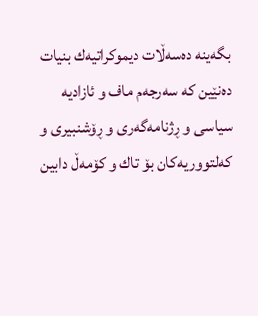بگه‌ینه‌ ده‌سه‌ڵات دیموكراتیه‌ك بنیات ده‌نێین كه‌ سه‌رجه‌م ماف و ئازادیه‌ سیاسی و ڕژنامه‌گه‌ری و ڕۆشنبیری و كه‌لتووریه‌كان بۆ تاك و كۆمه‌ڵ دابین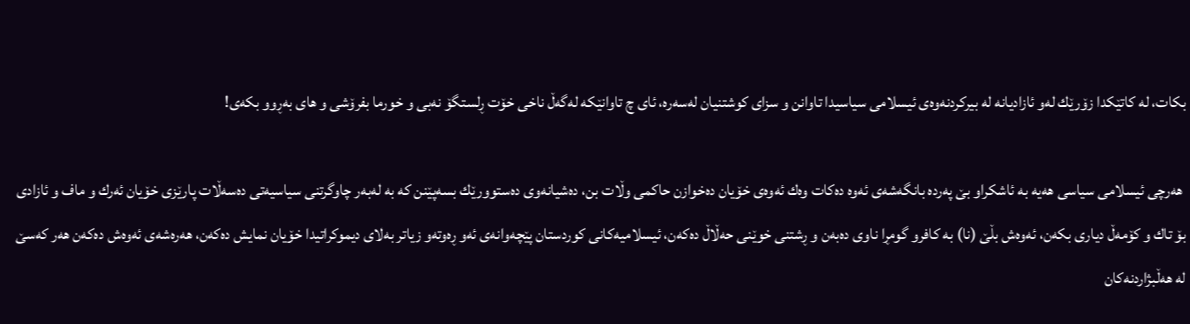بكات، له‌ كاتێكدا زۆرێك له‌و ئازادیانه‌ له‌ بیركردنه‌وه‌ی ئیسلامی سیاسیدا تاوانن و سزای كوشتنیان له‌سه‌ره‌، ئای چ تاوانێكه‌ له‌گه‌ڵ ناخی خۆت ڕلستگۆ نه‌بی و خورما بفرۆشی و های به‌ڕوو بكه‌ی!

 هه‌رچی ئیسلامی سیاسی هه‌یه‌ به‌ ئاشكراو بێ په‌رده‌ بانگه‌شه‌ی ئه‌وه‌ ده‌كات وه‌ك ئه‌وه‌ی خۆیان ده‌خوازن حاكمی وڵات بن، ده‌شیانه‌وی ده‌ستوورێك بسه‌پێنن كه‌ به‌ له‌به‌ر چاوگرتنی سیاسیه‌تی ده‌سه‌ڵات پارێزی خۆیان ئه‌رك و ماف و ئازادی بۆ تاك و كۆمه‌ڵ دیاری بكه‌ن، ئه‌وه‌ش بڵێ (نا) به‌ كافرو گومڕا ناوی ده‌به‌ن و ڕشتنی خوێنی حه‌ڵاڵ ده‌كه‌ن، ئیسلامیه‌كانی كوردستان پێچه‌وانه‌ی ئه‌و ڕه‌وته‌و زیاتر به‌لای دیموكراتیدا خۆیان نمایش ده‌كه‌ن، هه‌ره‌شه‌ی ئه‌وه‌ش ده‌كه‌ن هه‌ر كه‌سێ له‌ هه‌ڵبژاردنه‌كان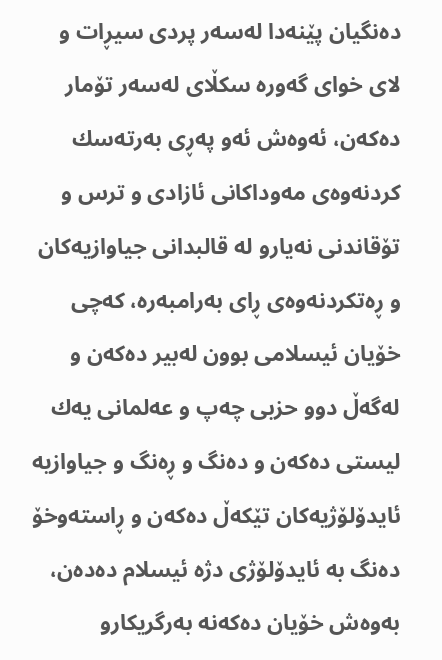ده‌نگیان پێنه‌دا له‌سه‌ر پردی سیڕات و لای خوای گه‌وره‌ سكڵای له‌سه‌ر تۆمار ده‌كه‌ن، ئه‌وه‌ش ئه‌و په‌ڕی به‌رته‌سك كردنه‌وه‌ی مه‌وداكانی ئازادی و ترس و تۆقاندنی نه‌یارو له‌ قالبدانی جیاوازیه‌كان و ڕه‌تكردنه‌وه‌ی ڕای به‌رامبه‌ره‌، كه‌چی خۆیان ئیسلامی بوون له‌بیر ده‌كه‌ن و له‌گه‌ڵ دوو حزبی چه‌پ و عه‌لمانی یه‌ك لیستی ده‌كه‌ن و ده‌نگ و ڕه‌نگ و جیاوازیه‌ ئایدۆلۆژیه‌كان تێكه‌ڵ ده‌كه‌ن و ڕاسته‌وخۆ ده‌نگ به‌ ئایدۆلۆژی دژه‌ ئیسلام ده‌ده‌ن، به‌وه‌ش خۆیان ده‌كه‌نه‌ به‌رگریكارو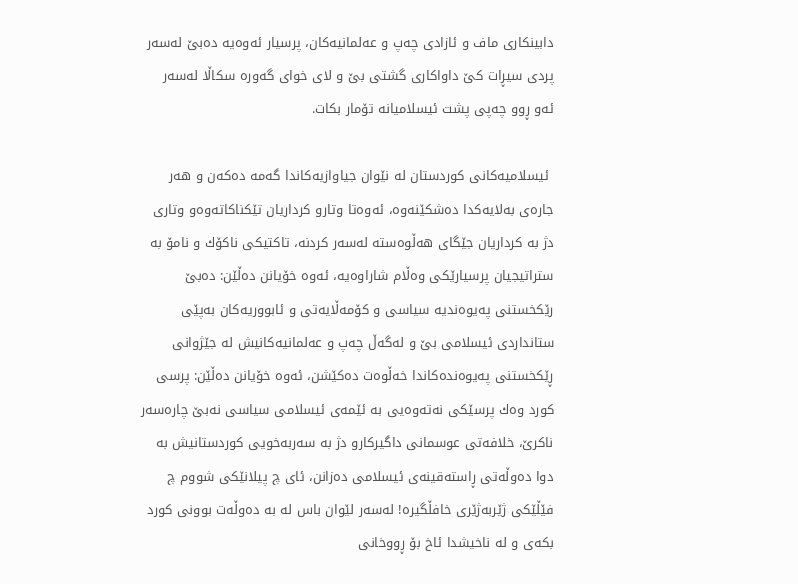دابینكاری ماف و ئازادی چه‌پ و عه‌لمانیه‌كان، پرسیار ئه‌وه‌یه‌ ده‌بێ له‌سه‌ر پردی سیڕات كێ داواكاری گشتی بێ و لای خوای گه‌وره‌ سكاڵا له‌سه‌ر ئه‌و ڕوو چه‌پی پشت ئیسلامیانه‌ تۆمار بكات.

 ئیسلامیه‌كانی كوردستان له‌ نێوان جیاوازیه‌كاندا گه‌مه‌ ده‌كه‌ن و هه‌ر جاره‌ی به‌لایه‌كدا ده‌شكێنه‌وه‌، ئه‌وه‌تا وتارو كرداریان تێكناكاته‌وه‌و وتاری دژ به‌ كرداریان جێگای هه‌ڵوه‌سته‌ له‌سه‌ر كردنه‌، تاكتیكی ناكۆك و نامۆ به‌ ستراتیجیان پرسیارێكی وه‌ڵام شاراوه‌یه‌، ئه‌وه‌ خۆیانن ده‌ڵێن: ده‌بێ رێكخستنی په‌یوه‌ندیه‌ سیاسی و كۆمه‌ڵایه‌تی و ئابووریه‌كان به‌پێی ستانداردی ئیسلامی بێ و له‌گه‌ڵ چه‌پ و عه‌لمانیه‌كانیش له‌ جێژوانی ڕێكخستنی په‌یوه‌نده‌كاندا خه‌ڵوه‌ت ده‌كێشن، ئه‌وه‌ خۆیانن ده‌ڵێن: پرسی كورد وه‌ك پرسێكی نه‌ته‌وه‌یی به‌ ئێمه‌ی ئیسلامی سیاسی نه‌بێ چاره‌سه‌ر ناكرێ، خلافه‌تی عوسمانی داگیركارو دژ به‌ سه‌ربه‌خویی كوردستانیش به‌ دوا ده‌وڵه‌تی ڕاسته‌قینه‌ی ئیسلامی ده‌زانن، ئای چ پیلانێكی شووم چ فێڵێكی ژێربه‌ژێری خافڵگیره‌! له‌سه‌ر لێوان باس له‌ به‌ ده‌وڵه‌ت بوونی كورد بكه‌ی و له‌ ناخیشدا ئاخ بۆ ڕووخانی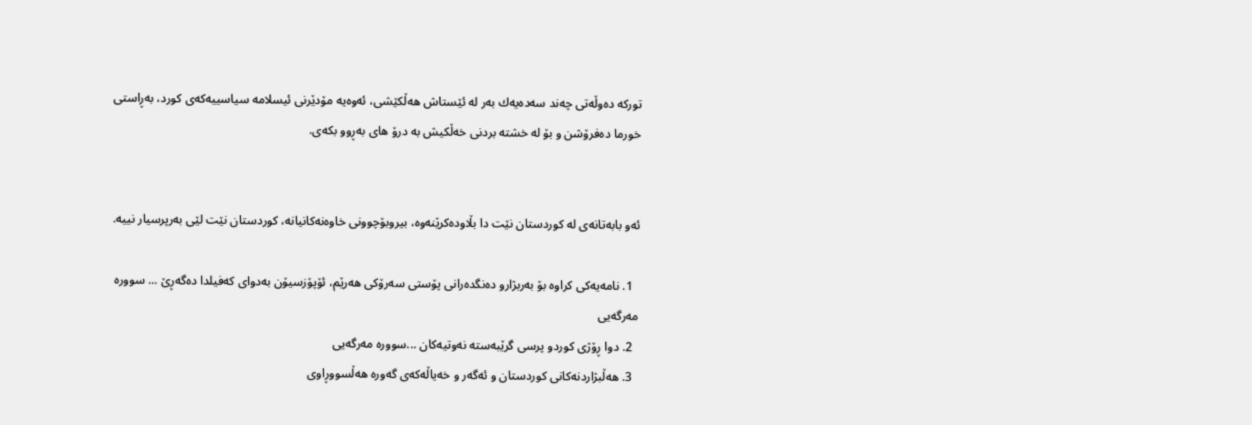توركه‌ ده‌وڵه‌تی چه‌ند سه‌ده‌یه‌ك به‌ر له‌ ئێستاش هه‌ڵكێشی، ئه‌وه‌یه‌ مۆدێرنی ئیسلامه‌ سیاسییه‌كه‌ی كورد، به‌ڕاستی خورما ده‌فرۆشن و بۆ له‌ خشته‌ بردنی خه‌ڵكیش به‌ درۆ های به‌ڕوو بكه‌ی.


ئه‌و بابه‌تانه‌ی له‌ کوردستان نێت دا بڵاوده‌کرێنه‌وه‌، بیروبۆچوونی خاوه‌نه‌کانیانه‌، کوردستان نێت لێی به‌رپرسیار نییه‌.

  1. نامه‌یه‌كی كراوه‌ بۆ به‌ربژارو ده‌نگده‌رانی پۆستی سه‌رۆكی هه‌رێم، ئۆپۆزسیۆن به‌دوای كه‌فیلدا ده‌گه‌ڕێ ... سووره‌ مه‌رگه‌یی
  2. دوا ڕۆژی كوردو پرسی گرێبه‌سته‌ نه‌وتیه‌كان ...سووره‌ مه‌رگه‌یی
  3. هه‌ڵبژاردنه‌كانی كوردستان و ئه‌گه‌ر و خه‌یاڵه‌كه‌ی گه‌وره‌ هه‌ڵسووڕاوی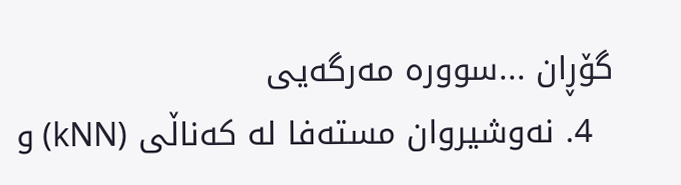گۆڕان ...سووره‌ مه‌رگه‌یی
  4. نه‌وشیروان مسته‌فا له‌ كه‌ناڵی (kNN) و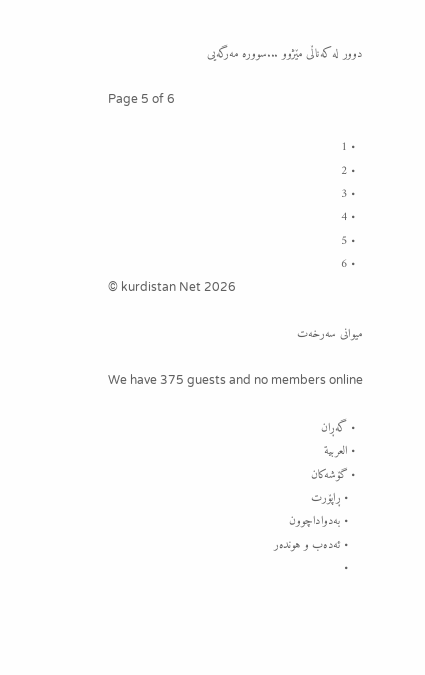دوور له‌ كه‌ناڵی مێژوو ...سووره‌ مه‌رگه‌یی

Page 5 of 6

  • 1
  • 2
  • 3
  • 4
  • 5
  • 6
© kurdistan Net 2026

میوانی سەرخەت

We have 375 guests and no members online

  • گەڕان
  • العربیة
  • گۆشه‌کان
    • ڕاپۆرت
    • به‌دواداچوون
    • ئه‌ده‌ب و هونده‌ر
    •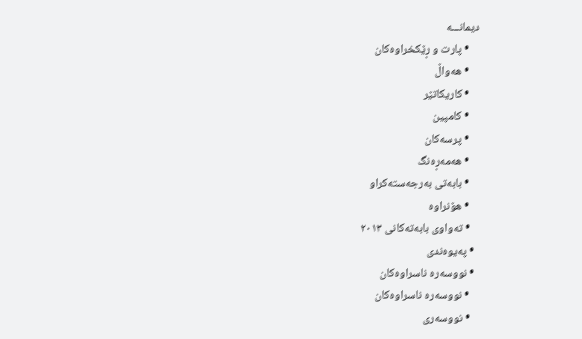دیمانـــه‌
    • پارت و ڕێکخراوه‌کان
    • هه‌واڵ
    • کاریکاتێر
    • کامپین
    • پرسه‌کان
    • هه‌مه‌ڕه‌نگ
    • بابه‌تی به‌رجه‌سته‌کراو
    • هۆنراوە
    • تەواوی بابەتەکانی ٢٠١٣
  • په‌یوه‌ندی
  • نووسه‌ره‌ ناسراوه‌کان
    • نووسه‌ره‌ ناسراوه‌کان
    • نووسه‌ری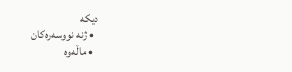دیکه‌
  • ژنە نووسەرەکان
  • ماڵەوە